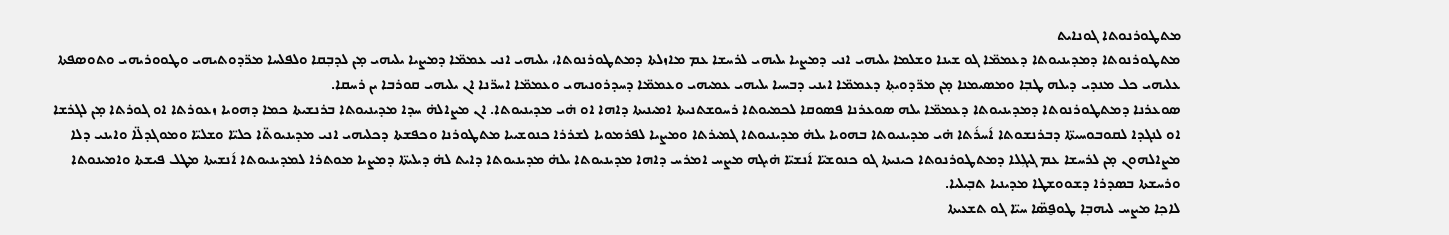ܡܬܛܘܪܢܘܬܐ ܓܘܢܐܝܬ
ܡܬܛܘܪܢܘܬܐ ܕܡܕܝܢܝܘܬܐ ܕܥܡܡ̈ܐ ܓܘ ܫܝܢܐ ܘܫܠܡܐ ܝܠܝܗܝ ܐܢܝ ܕܡܨܝܐ ܝܠܝܗܝ ܠܪܚܫܐ ܥܡ ܡܐܙܠܬܐ ܕܡܬܛܘܪܢܘܬܐ، ܝܠܝܗܝ ܐܢܝ ܥܡܡ̈ܐ ܕܡܨܝܐ ܝܠܝܗܝ ܡ̣ܢ ܠܕܒ݂ܩܐ ܘܠܦܠܚܐ ܡܪ̈ܕܘܬܝܗܝ ܘܛܘܘܪܝܗܝ ܘܬܘܣܦܬܐ ܥܠܝܗܝ ܟܠ ܡܢܕܝ ܕܝܠܗ ܛܒ݂ܐ ܘܡܣܝܡܢܐ ܡ̣ܢ ܡܪ̈ܕܘܝܬ݂ܐ ܕܥܡܡ̈ܐ ܐܝܢܝ ܕܒܚܝܐ ܝܠܝܗܝ ܥܡܝܗܝ ܘܥܡܡ̈ܐ ܕܚܕܪܘܢܝܗܝ ܘܥܡܡ̈ܐ ܐܚܪ̈ܢܐ ܐܢ ܝܠܝܗܝ ܩܘܪܒܐ ܝܢ ܪܚܩܐ.
ܣܘܥܪܢܐ ܕܡܬܛܘܪܢܘܬܐ ܕܡܕܝܢܝܘܬܐ ܕܥܡܡ̈ܐ ܝܠܗ ܣܘܥܪܢܐ ܦܣܘܩܐ ܠܟܡܝܘܬܐ ܪܚܘܫܬܢܝܬܐ ܐܡܝܢܝܬܐ ܕܐܗܐ ܐܘ ܗ̇ܝ ܡܕܝܢܝܘܬܐ. ܐܢ ܡܨܐܠܗ̇ ܚܕܐ ܡܕܝܢܝܘܬܐ ܒܪܢܫܝܬܐ ܟܡܐ ܕܗܘܝܐ ܙܥܘܪܬܐ ܐܘ ܓܘܪܬܐ ܡ̣ܢ ܠܓܪܫܐ ܐܘ ܠܢܓܕܐ ܠܩܘܒܘܚܝܬ̈ܐ ܕܒܪܢܫܘܬܐ ܐ݇ܚܪ݇ܬܐ ܗ̇ܝ ܡܕܝܢܝܘܬܐ ܒܗܘܝܐ ܝܠܗ̇ ܡܕܝܢܝܘܬܐ ܓܡܝܪܬܐ ܘܡܨܝܐ ܠܦܪܡܘܝܐ ܠܫܪܪܐ ܟܢܘܫܝܝܐ ܡܬܛܘܪܢܐ ܘܟܦܫܬܐ ܕܟܠܝܗܝ ܐܢܝ ܡܕܝܢܝܘܬ̈ܐ ܟܠܝ̈ܐ ܘܫܠܝ̈ܐ ܘܡܘܓܕܠ̈ܐ ܘܐܝܢܝ ܕܠܐ ܡܨܐܠܗܘܢ ܡ̣ܢ ܠܪܚܫܐ ܥܡ ܓܝܓܼܠܐ ܕܡܬܛܘܪܢܘܬܐ ܟܝܢܝܬܐ ܓܘ ܟܢܘܫܝ̈ܐ ܐ݇ܢܫܝ̈ܐ ܗ̇ܝܓܗ ܡܨܚ ܐܡܪܚ ܕܐܗܐ ܡܕܝܢܝܘܬܐ ܝܠܗ̇ ܡܕܝܢܝܘܬܐ ܕܐܝܬ ܠܗ̇ ܕܝܠܝܬ̈ܐ ܕܡܨܝܐ ܡܘܬܪܐ ܠܡܕܝܢܝܘܬܐ ܐ݇ܢܫܝܬܐ ܡܛܠ ܦܝܫܬܐ ܘܐܡܝܢܘܬܐ ܘܪܚܫܬܐ ܒܣܕܪܐ ܕܫܘܘܫܛܐ ܡܕܝܢܝܐ ܬܒ݂ܝܠܝܐ.
ܠܐܟ݂ܐ ܡܨܚ ܠܝܗܒ݂ܐ ܛܘܦ̮ܣ̈ܐ ܚܝ̈ܐ ܓܘ ܬܫܥܝܬܐ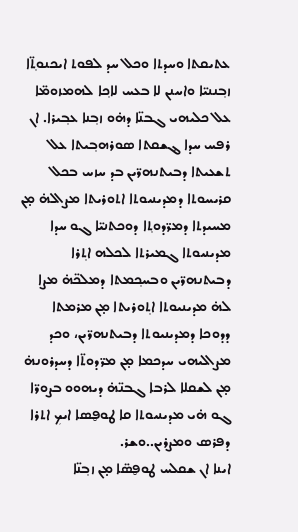ܥܬܝܩܬܐ ܘܚܕܬܐ ܘܟܠ ܚܕ ܠܦܘܬ ܐܝܟܢܘܬ݂̈ܐ ܙܒ݂ܢܢܝ̈ܐ ܘܐܚܢܢ ܠܐ ܒܥܚ ܠܐܟ݂ܐ ܠܗܡܙܘܡ̈ܐ ܥܠ ܟܠܝܗܝ ܓܒܢ̈ܐ ܕܗ̇ܘ ܙܒ݂ܢܐ ܥܒ݂ܝܪܐ. ܐܢ ܪܦܚ ܚܕܐ ܔܫܩܬܐ ܣܘܪܗܒ݂ܝܬܐ ܥܠ ܬܫܥܝܬܐ ܕܒܝܬܢܗܪ̈ܝܢ ܒܕ ܚܙܚ ܒܟܠ ܩܪܝܚܘܬܐ ܕܡܕܝܢܝܘܬܐ ܐܬܘܪܝܬܐ ܡܨܐܠܗ̇ ܡ̣ܢ ܡܚܝܕܬܐ ܕܡܪ̈ܕܘܬ݂ܐ ܕܘܟܬܢܝ̈ܐ ܓܘ ܚܕܐ ܡܕܝܢܝܘܬܐ ܓܡܝܪܬܐ ܠܟܠܗ ܐܬ݂ܪܐ ܕܒܝܬܢܗܪ̈ܝܢ ܘܒܚܟ݂ܡܬܐ ܕܡܠܟ̈ܗ̇ ܡܨܐ ܠܗ̇ ܡܕܝܢܝܘܬܐ ܐܬ݂ܘܪܝܬܐ ܡ̣ܢ ܡܪܡܬܐ ܕܕܘܟܐ ܕܡܕܝܢܝܘܬܐ ܕܒܝܬܢܗܪ̈ܝܢ، ܘܟܕ ܡܨܐܠܝܗܝ ܚܕܟܡܐ ܡ̣ܢ ܡܪ̈ܕܘܬ̈ܐ ܕܚܕܪܘܢܗ̇ ܡ̣ܢ ܠܫܩܠܐ ܠܪܒܐ ܓܒܢ̈ܗ̇ ܕܝܗܘܘ ܒܨܘܪ̈ܐ ܓܘ ܗ̇ܝ ܡܕܝܢܝܘܬܐ ܩܐ ܛܘܦ̮ܣܐ ܐܝܟܼ ܐܬܪܐ ܕܦܪܣ ܘܡܨܪܝܢ..ܘܫܪ.
ܐܝܢܐ ܐܢ ܫܩܠܚ ܛܘܦ̮ܣ̈ܐ ܡ̣ܢ ܙܒ݂ܢ̈ܐ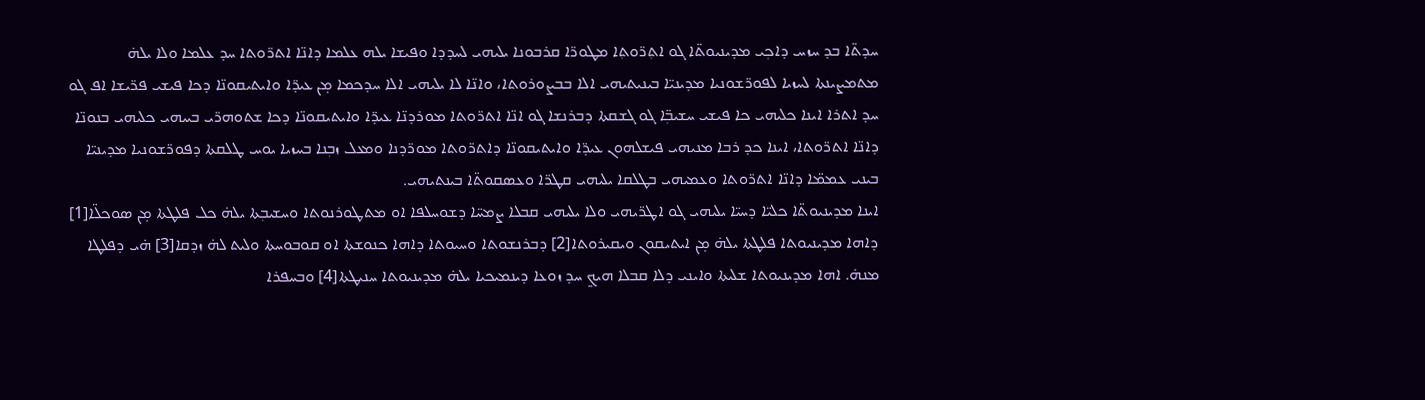ܚܕܬ̈ܐ ܒܕ ܚܙܚ ܕܐܟ݂ܝ ܡܕܝܢܝܘܬ̈ܐ ܓܘ ܐܬ݂ܪ̈ܘܬ݂ܐ ܡܛܘܪ̈ܐ ܩܪܒܘܢܐ ܝܠܝܗܝ ܠܚܕܕܐ ܘܦܝܫܐ ܝܠܗ ܥܠܡܐ ܕܐܢ̈ܐ ܐܬܪ̈ܘܬܐ ܚܕ ܥܠܡܐ ܘܠܐ ܝܠܗ̇ ܡܬܡܨܝܢܬܐ ܠܚܙܝܐ ܠܦܘܪ̈ܫܘܢܝܐ ܡܕܝܢܝ̈ܐ ܒܝܢܝܬܝܗܝ ܐܠܐ ܒܒܨܘܪܘܬܐ، ܘܐܢ̈ܐ ܠܐ ܝܠܝܗܝ ܐܠܐ ܚܕܟܡܐ ܡ̣ܢ ܥܝܕ̈ܐ ܘܐܝܬܝܩܘܢ̈ܐ ܕܟܐ ܦܝܫܝ ܦܪ̈ܝܫܐ ܐܦ ܓܘ ܚܕ ܐܬܪܐ ܐܝܢܐ ܟܠܝܗܝ ܟܐ ܦܝܫܝ ܚܫܝܒ݂̈ܐ ܓܘ ܓܫܩܬܐ ܕܒܪܢܫܐ ܓܘ ܐܢ̈ܐ ܐܬܪ̈ܘܬܐ ܡܘܪܕܢ̈ܐ ܥܝܕ̈ܐ ܘܐܝܬܝܩܘܢ̈ܐ ܕܟܐ ܫܬܘܗܪ̈ܝ ܒܝܝܗܝ ܟܠܝܗܝ ܒܢܘܢ̈ܐ ܕܐܢ̈ܐ ܐܬܪ̈ܘܬܐ، ܐܝܢܐ ܟܕ ܪܒܐ ܡܢܝܗܝ ܦܝܫܠܗܘܢ ܥܝܕ̈ܐ ܘܐܝܬܝܩܘܢ̈ܐ ܕܐܬܪ̈ܘܬܐ ܡܘܪ̈ܕܢܐ ܘܡܥܠ ܙܒ݂ܢܐ ܒܚܙܝܐ ܝܘܚ ܛܠܩܬܐ ܕܦܘܪ̈ܫܘܢܝܐ ܡܕܝܢܝ̈ܐ ܒܝܢܝ ܥܡܡ̈ܐ ܕܐܢ̈ܐ ܐܬܪ̈ܘܬܐ ܘܥܡܝܗܝ ܒܛܠܩܐ ܝܠܝܗܝ ܩܛܪ̈ܐ ܘܥܣܩܘܬ̈ܐ ܒܝܢܬܝܗܝ.
ܐܝܢܐ ܡܕܝܢܝܘܬ̈ܐ ܟܠܝ̈ܐ ܕܚܝ̈ܐ ܝܠܝܗܝ ܓܘ ܐܛܪ̈ܝܗܝ ܘܠܐ ܝܠܝܗܝ ܩܒܠܐ ܨܡܚ̈ܐ ܕܫܘܚܠܦܐ ܐܘ ܡܬܛܘܪܢܘܬܐ ܘܚܫܝܒ݂ܬܐ ܝܠܗ̇ ܟܠ ܦܠܛܬܐ ܡ̣ܢ ܣܘܟܠ̈ܐ[1] ܕܐܗܐ ܡܕܝܢܝܘܬܐ ܦܠܛܬܐ ܝܠܗ̇ ܡ̣ܢ ܐܝܬܝܩܘܢ ܘܝܩܝܪܘܬܐ[2] ܕܒܪܢܫܘܬܐ ܘܚܝܘܬܐ ܕܐܗܐ ܟܢܘܫܬܐ ܐܘ ܩܘܒܘܚܬܐ ܘܠܝܬ ܠܗ̇ ܙܕܩܐ[3] ܗ̇ܝ ܕܦܠܛܐ ܡܢܗ̇. ܐܗܐ ܡܕܝܢܝܘܬܐ ܫܠܝܬܐ ܘܐܝܢܝ ܕܠܐ ܩܒܠܐ ܗܝܟ̰ ܚܕ ܙܘܥܐ ܕܝܢܡܝܟܝܐ ܝܠܗ̇ ܡܕܝܢܝܘܬܐ ܚܢܝܛܬܐ[4] ܘܒܚܦܪܐ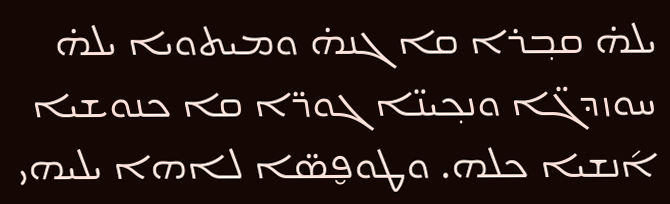ܝܠܗ̇ ܩܒ݂ܪܐ ܩܐ ܓܢܗ̇ ܘܡܝܬܘܝܐ ܝܠܗ̇ ܚܘܙܕܓ̈ܐ ܘܢܟ݂ܝܢ̈ܐ ܓܘܪ̈ܐ ܩܐ ܟܢܘܫܝܐ ܐ݇ܢܫܝܐ ܟܠܗ. ܘܛܘܦ̮ܣ̈ܐ ܠܐܗܐ ܝܠܝܗܝ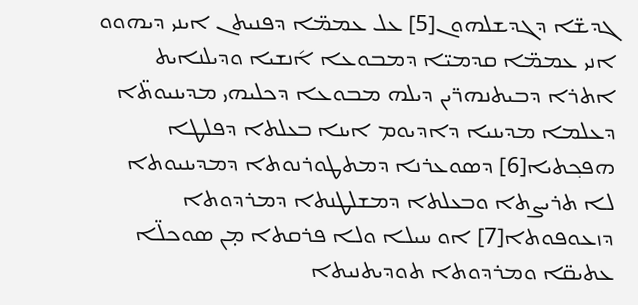ܓܕܫ̈ܐ ܕܓܕܫܠܗܘܢ[5] ܥܠ ܥܡܡ̈ܐ ܕܦܢܝܬܢ ܐܝܢܝ ܕܝܗܘܘ ܐܢܝ ܥܡܡ̈ܐ ܩܕܡܝ̈ܐ ܕܡܒܘܥܐ ܐ݇ܢܫܝܐ ܘܕܝܠܢܐܝܬ ܐܬܪܐ ܕܒܝܬܢܗܪ̈ܝܢ ܕܝܠܗ ܡܒܘܥܐ ܕܟܠܝܗܝ ܡܕܝܢܝܘܬ̈ܐ ܕܥܠܡܐ ܡܕܝܢܝܐ ܕܐܕܝܘܡ ܐܝܢܐ ܒܥܠܬܐ ܕܦܠܛܐ ܗܦܟ݂ܬܝܐ[6] ܕܣܘܥܪܢܐ ܕܡܬܛܘܪܢܘܬܐ ܕܡܕܝܢܝܘܬܐ ܠܐ ܬܪܝܨܬܐ ܘܒܥܠܬܐ ܕܡܫܠܛܢܬܐ ܕܡܪܕܘܬܐ ܕܙܥܘܦܘܬܐ[7] ܐܘ ܚܝܠܐ ܘܠܐ ܦܪܩܬܐ ܡ̣ܢ ܣܘܟܠ̈ܐ ܥܬܝܩ̈ܐ ܘܡܪܕܘܬܐ ܬܘܕܝܬܢܝܬܐ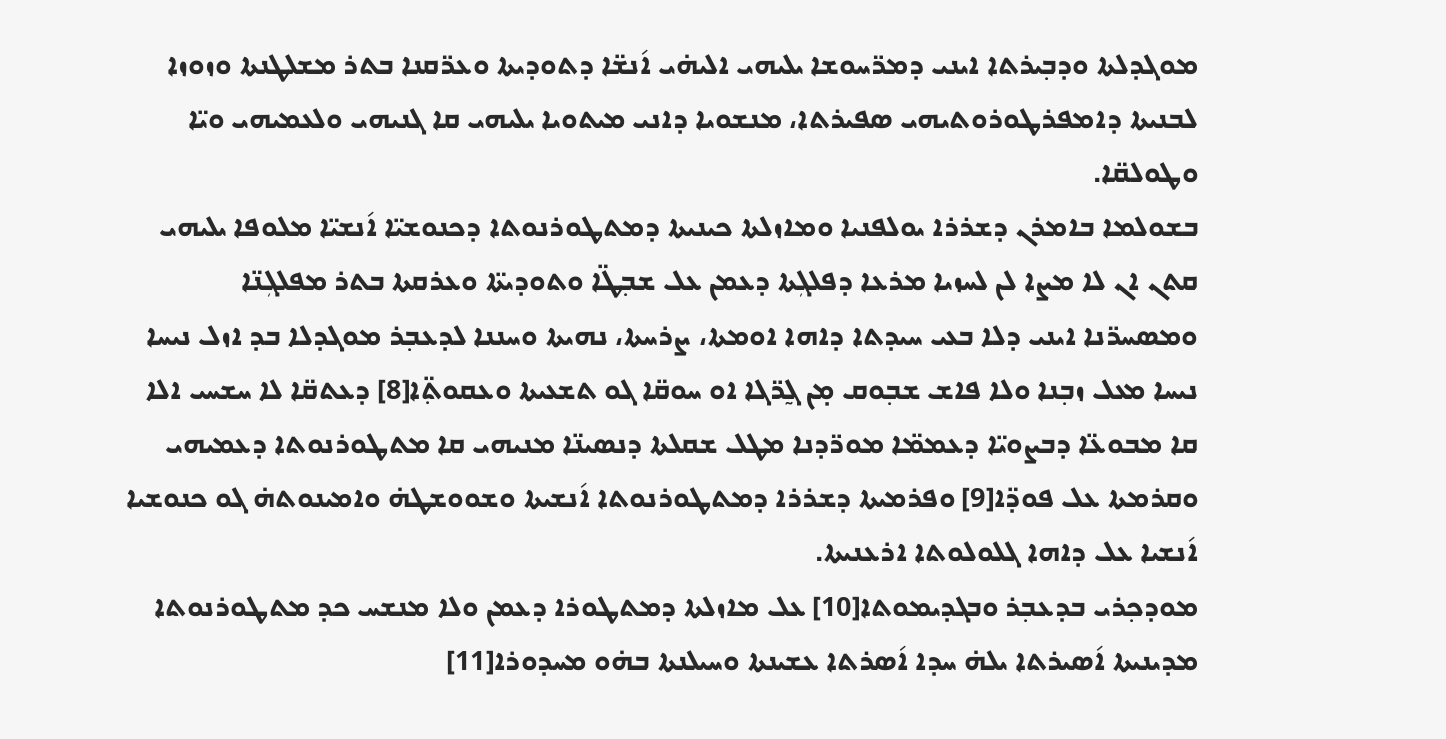ܡܘܓܕܠܬܐ ܘܕܒ݂ܝܪܬܐ ܐܝܢܝ ܕܡܪ̈ܚܘܫܐ ܝܠܝܗܝ ܐܠܝܗ̇ܝ ܐ݇ܢܫ̈ܐ ܕܬܘܕܝܬܐ ܘܥܪ̈ܩܢܐ ܒܬܪ ܡܫܠܛܢܬܐ ܘܙܘܙܐ ܠܒܢܝܬܐ ܕܐܡܦܪܛܘܪܘܬܝܗܝ ܣܦܝܪܬܐ، ܡܢܫܘܝܐ ܕܐܢܝ ܡܝܬܘܝܐ ܝܠܝܗܝ ܩܐ ܓܢܝܗܝ ܘܠܥܡܝܗܝ ܘܝ̈ܐ ܘܛܘܠܩ̈ܐ.
ܒܫܘܠܡܐ ܒܐܡܪܢ ܕܫܪܪܐ ܝܘܠܦܢܝܐ ܘܡܐܙܠܬܐ ܟܝܢܝܬܐ ܕܡܬܛܘܪܢܘܬܐ ܕܟܢܘܫܝ̈ܐ ܐ݇ܢܫܝ̈ܐ ܡܠܘܦܐ ܝܠܝܗܝ ܩܬܢ ܐܢ ܠܐ ܡܨܐ ܠܢ ܠܚܙܝܐ ܡܪܥܐ ܕܦܠܓܼܬܐ ܕܥܡܢ ܥܠ ܫܒ݂ܛ̈ܐ ܘܬܘܕܝܬ̈ܐ ܘܥܪܩܬܐ ܒܬܪ ܡܦܠܓܼܢ̈ܐ ܘܡܣܚܪ̈ܢܐ ܐܝܢܝ ܕܠܐ ܒܥܝ ܚܝܕܬܐ ܕܐܗܐ ܐܘܡܬܐ، ܨܪܚܬܐ، ܢܗܝܬܐ ܘܚܢܢܐ ܠܕܥܒ݂ܪ ܡܘܓܕܠܐ ܒܕ ܐܙܠ ܢܝܚܐ ܢܝܚܐ ܡܥܠ ܙܒ݂ܢܐ ܘܠܐ ܦܐܫ ܫܒ݂ܘܩ ܡ̣ܢ ܓ̰ܪ̈ܓܐ ܐܘ ܚܘܩ̈ܐ ܓܘ ܬܫܥܝܬܐ ܘܥܩܘܬ݂̈ܐ[8] ܕܥܬܩ̈ܐ ܠܐ ܚܫܚܝ ܐܠܐ ܩܐ ܡܒܘܥ̈ܐ ܕܒܨܘܝ̈ܐ ܕܥܡܡ̈ܐ ܡܘܪ̈ܕܢܐ ܡܛܠ ܫܩܠܬܐ ܕܢܣܝܢ̈ܐ ܡܢܝܗܝ ܩܐ ܡܬܛܘܪܢܘܬܐ ܕܥܡܝܗܝ ܘܩܪܡܬܐ ܥܠ ܦܘܕ̈ܐ[9] ܘܦܪܡܝܬܐ ܕܫܪܪܐ ܕܡܬܛܘܪܢܘܬܐ ܐ݇ܢܫܝܬܐ ܘܫܘܘܫܛܗ̇ ܘܐܡܝܢܘܬܗ̇ ܓܘ ܟܢܘܫܝܐ ܐ݇ܢܫܝܐ ܥܠ ܕܐܗܐ ܓܠܘܠܘܬܐ ܐܪܥܢܝܬܐ.
ܡܘܕܟ݂ܪܝ ܒܕܥܒ݂ܪ ܘܒܓܕܝܡܘܬܐ[10] ܥܠ ܡܐܙܠܬܐ ܕܡܬܛܘܪܐ ܕܥܡܢ ܘܠܐ ܡܢܫܚ ܟܕ ܡܬܛܘܪܢܘܬܐ ܡܕܝܢܝܬܐ ܐ݇ܣܝܪܬܐ ܝܠܗ̇ ܚܕܐ ܐ݇ܣܪܬܐ ܥܫܝܢܬܐ ܘܚܝܠܢܬܐ ܒܗ̇ܘ ܡܚܕܘܪܐ[11]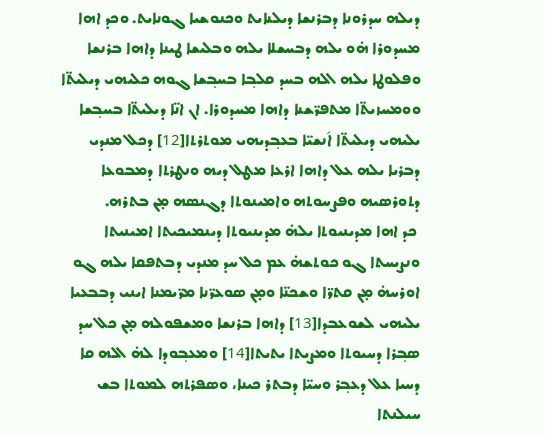ܕܝܠܗ ܚܕܪܘܢܐ ܕܒܪܢܫܐ ܕܝܠܢܐܝܬ ܘܟܢܘܫܝܐ ܓܘܢܐܝܬ. ܘܟܕ ܐܗܐ ܡܚܕܘܪܐ ܗ̇ܘ ܝܠܗ ܕܒܚܫܠܐ ܝܠܗ ܘܒܠܝܫܐ ܛܝܢܐ ܕܐܗܐ ܒܪܢܫܐ ܘܦܠܘܛܐ ܝܠܗ ܐܠܗ ܒܚܕ ܩܠܒ݂ܐ ܒܚܒ݂ܫܐ ܓܘܗ ܟܠܝܗܝ ܕܝܠܝܬ̈ܐ ܘܘܡܚܙܝܬ̈ܐ ܡܬܦܪ̈ܫܢܐ ܕܐܗܐ ܡܚܕܘܪܐ. ܐܢ ܐܢ̈ܐ ܕܝܠܝܬ̈ܐ ܒܚܒ݂ܫܐ ܝܠܝܗܝ ܕܝܠܝܬ̈ܐ ܐ݇ܢܫܝ̈ܐ ܒܥܒ݂ܕܝܗܝ ܡܘܬܪܬܐ[12] ܕܟܠ ܡܢܕܝ ܕܒܪܝܐ ܝܠܗ ܥܠ ܕܐܗܐ ܐܪܥܐ ܡܛܠ ܕܝܗ ܘܢܛܪܬܐ ܕܡܒܘܥܐ ܕܬܘܪܣܝܗ ܘܦܨܚܘܬܗ ܘܐܡܝܢܘܬܐ ܕܓܢܣܗ ܡ̣ܢ ܒܬܪܗ.
 ܟܕ ܐܗܐ ܡܕܝܢܝܘܬܐ ܝܠܗ̇ ܡܕܝܢܝܘܬܐ ܕܝܢܡܝܟܝܬܐ ܐܡܝܢܝܬܐ ܘܢܨܝܚܬܐ ܓܘ ܟܘܬܫܗ̇ ܥܡ ܟܠ ܚܕ ܡܢܕܝ ܕܒܬܦܩܐ ܝܠܗ ܓܘ ܐܘܪܚܗ̇ ܡ̣ܢ ܩܬܪ̈ܐ ܘܫܟܢ̈ܐ ܘܡ̣ܢ ܣܘܥܪ̈ܢܐ ܡܪ̈ܝܡܢܐ ܐܝܢܝ ܕܒܒܥܝܐ ܝܠܝܗܝ ܠܫܘܥܒܕܐ[13] ܕܐܗܐ ܒܪܢܫܐ ܘܡܫܦܘܠܗ ܡ̣ܢ ܟܠ ܚܕ ܣܒ݂ܪܐ ܕܚܝܘܬܐ ܘܡܨܝܬܐ ܝܬܝܬܐ[14] ܘܡܥܒ݂ܘܕܐ ܠܗ̇ ܐܠܗ ܩܐ ܕܚܝܐ ܥܠ ܕܥܒ݂ܪ ܘܚܝ̈ܐ ܕܒܬܪ ܟܝܢܐ، ܘܣܦܪܬܗ ܠܡܘܬܐ ܒܫ ܚܝܠܢܬܐ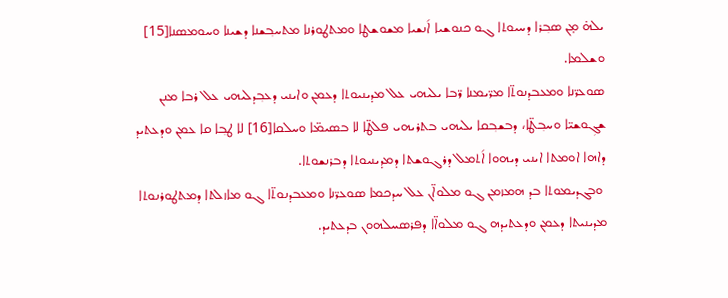ܝܠܗ̇ ܡ̣ܢ ܣܒ݂ܪܐ ܕܚܝܘܬܐ ܓܘ ܟܢܘܫܝܐ ܐ݇ܢܫܝܐ ܡܫܘܫܛܐ ܘܡܬܛܘܪܢܐ ܡܬܚܒ݂ܫܢܐ ܕܫܝܢܐ ܘܚܘܡܣܢܐ[15] ܘܫܠܡܐ.
ܣܘܥܪ̈ܢܐ ܘܡܥܒܕܢܘܬ̈ܐ ܡܪ̈ܝܡܢܐ ܪ̈ܒܐ ܝܠܝܗܝ ܥܠ ܡܕܝܢܝܘܬܐ ܕܥܡܢ ܘܐܝܢܝ ܕܥܒ݂ܕܠܝܗܝ ܥܠ ܪܒܐ ܡܢܢ ܫܓܼܘܫܝ̈ܐ ܘܚܒ݂ܛ̈ܐ، ܕܒܫܒ݂ܩܐ ܝܠܝܗܝ ܒܬܪܝܗܝ ܦܠܛ̈ܐ ܠܐ ܒܣܝܡ̈ܐ ܘܚܠܩܐ[16] ܠܐ ܛܒ݂ܐ ܩܐ ܥܡܢ ܘܕܥܬܝܕ ܕܐܗܐ ܐܘܡܬܐ ܐܝܢܝ ܕܝܗܘܐ ܐ݇ܬܡܠ ܕܪܓܘܫܬܐ ܕܡܕܝܢܝܘܬܐ ܕܒܪܢܫܘܬܐ.
 ܘܒܓܕܝܡܘܬܐ ܒܕ ܗܡܙܡܢ ܓܘ ܡܠܘܐ̈ܢ ܥܠ ܚܕܟܡܐ ܣܘܥܪ̈ܢܐ ܘܡܥܒܕܢܘܬ̈ܐ ܓܘ ܡܐܙܠܬܐ ܕܡܬܛܘܪܢܘܬܐ ܡܕܝܢܝܬܐ ܕܥܡܢ ܘܕܥܬܝܕܗ ܓܘ ܡܠܘܐ̈ܐ ܕܦܪܣܚܠܗܘܢ ܒܕܥܬܝܕ.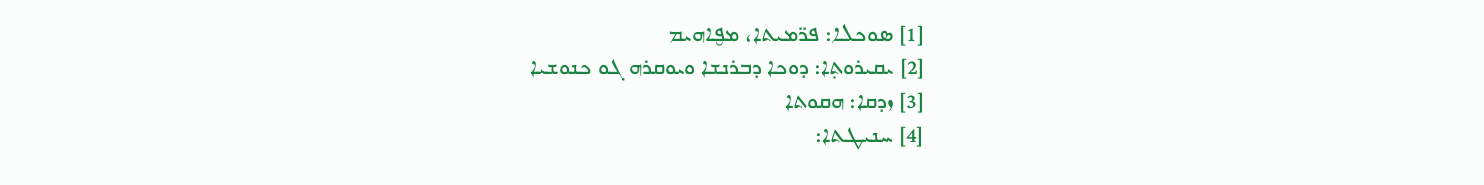[1] ܣܘܟܠܐ: ܦܪ̈ܡܝܬܐ، ܡܦ̮ܐܗܝܡ
[2] ܝܩܝܪܘܬ݂ܐ: ܕܘܟܐ ܕܒܪܢܫܐ ܘܝܘܩܪܗ ܓܘ ܟܢܘܫܝܐ
[3] ܙܕܩܐ: ܗܩܘܬܐ
[4] ܚܢܝܛܬܐ: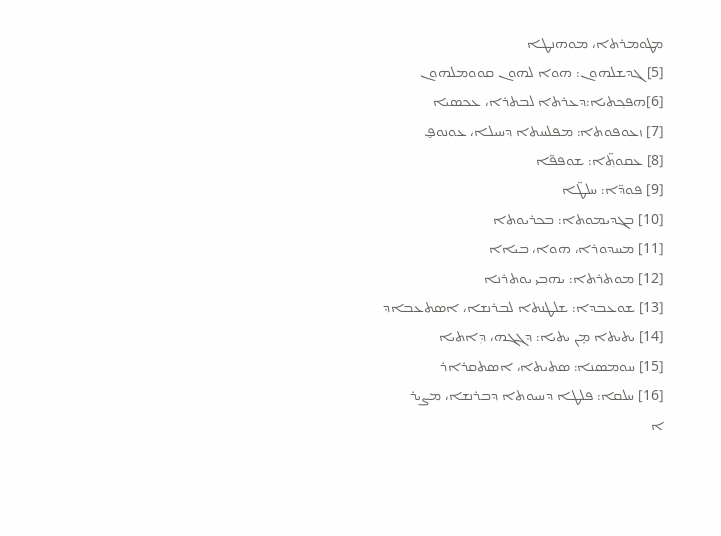ܡܛܘܡܪܬܐ، ܡܘܗܢܛܐ
[5] ܓܕܫܠܗܘܢ: ܗܘܐ ܠܗܘܢ ܩܘܘܡܠܗܘܢ
[6]ܗܦܟ݂ܬܝܐ:ܕܥܪܬܐ ܠܒܬܪܐ، ܥܟܣܝܐ
[7] ܙܥܘܦܘܬܐ: ܡܦܠܚܬܐ ܕܚܝܠܐ، ܥܘܢܘܦ̮
[8] ܥܩܘܬ݂̈ܐ: ܫܘܦܦ̈ܐ
[9] ܦܘܕ̈ܐ: ܚܠܛ̈ܐ
[10] ܒܓܕܝܡܘܬܐ: ܒܟܪܝܘܬܐ
[11] ܡܚܕܘܪܐ، ܗܘܐ، ܒܝܐܐ
[12] ܡܘܬܪܬܐ: ܝܗܒ݂ܝ ܝܘܬܪܢܐ
[13] ܫܘܥܒܕܐ: ܫܠܛܢܬܐ ܠܒܪܢܫܐ، ܐܣܬܥܒܐܕ
[14] ܝܬܝܬܐ ܡ̣ܢ ܝܬܝܐ: ܕܓܓܗ، ܕܼܐܬܝܐ
[15] ܚܘܡܣܢܐ: ܣܬܝܬܐ، ܐܣܬܩܪܐܪ
[16] ܚܠܩܐ: ܦܠܛܐ ܕܚܝܘܬܐ ܕܒܪܢܫܐ، ܡܨܝܪ
ܐ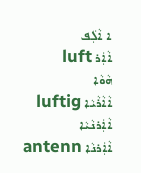ܐ ܐܵܠܲܦ
ܐܵܐܲܪ luft
ܗܵܘܵܐ
ܐܵܐܵܪܵܝܵܐ luftig
ܐܵܐܲܪܢܵܝܵܐ
ܐܵܐܲܪܢܵܐ antenn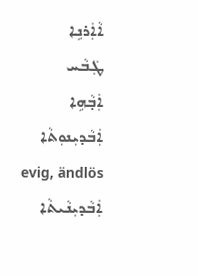ܐܵܐܲܪܢܹܐ
ܛܲܒܵܚ
ܐܲܒ݂ܵܗܹܐ
ܐܲܒܵܕܝܼܢܘܼܬܵܐ evig, ändlös
ܐܲܒܵܕܝܼܢܵܝܬܵܐ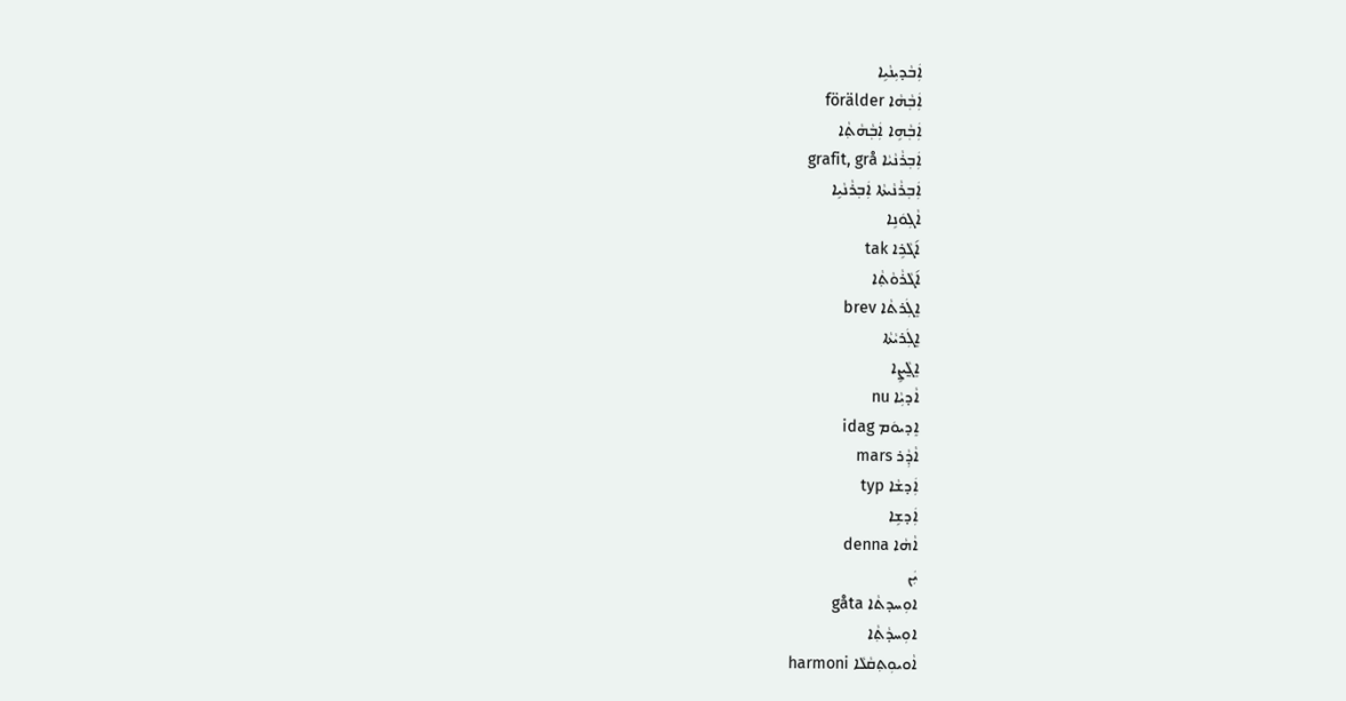ܐܲܒܵܕܝܼܢܵܝܹܐ
ܐܲܒ݂ܵܗܵܐ förälder
ܐܲܒ݂ܵܗܹܐ ܐܲܒ݂ܵܗܵܬ݂ܵܐ
ܐܲܒ݂ܪܵܢܵܝܵܐ grafit, grå
ܐܲܒ݂ܪܵܢܵܝܬܵܐ ܐܲܒ݂ܪܵܢܵܝܹܐ
ܐܵܓܼܘܿܢܹܐ
ܐ݇ܓܵܪܹܐ tak
ܐ݇ܓܵܪܵܘܵܬ݂ܵܐ
ܐܸܓܲܪܬܵܐ brev
ܐܸܓܲܪܝܵܬܵܐ
ܐܸܓ̰ܵܨܹܐ
ܐܵܕܝܼܵܐ nu
ܐܸܕܝܘܿܡ idag
ܐܵܕܼܵܪ mars
ܐܲܕܫܵܐ typ
ܐܲܕܫܹܐ
ܐܵܗܵܐ denna
ܝܲܢ
ܐܘܼܚܕܬܵܐ gåta
ܐܘܼܚܕܵܬ݂ܵܐ
ܐܵܘܝܘܼܬ݂ܩܵܠܵܐ harmoni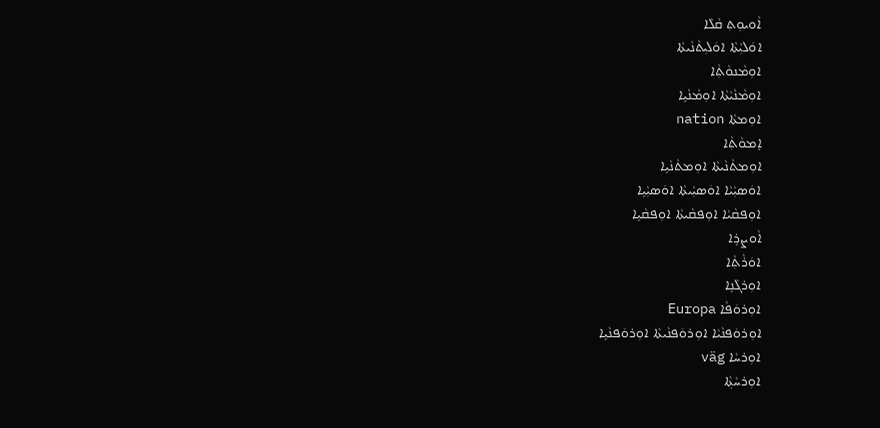ܐܵܘܝܘܼܬ݂ ܩܵܠܵܐ
ܐܘܿܠܝܼܵܬܵܐ ܐܘܿܠܝܼܬܵܢܵܝܬܵܐ
ܐܘܼܡܵܢܘܵܬ݂ܵܐ
ܐܘܼܡܵܢܵܝܵܬܵܐ ܐܘܼܡܵܢܵܝܹܐ
ܐܘܼܡܬܵܐ nation
ܐܸܡܘܵܬ݂ܵܐ
ܐܘܼܡܬܵܢܵܝܬܵܐ ܐܘܼܡܬܵܢܵܝܹܐ
ܐܘܿܣܝܼܵܝܵܐ ܐܘܿܣܝܼܵܝܬܵܐ ܐܘܿܣܝܼܵܝܹܐ
ܐܘܼܦܩܵܝܵܐ ܐܘܼܦܩܵܝܬܵܐ ܐܘܼܦܩܵܝܹܐ
ܐܵܘܨܪܹܐ
ܐܘܿܪܵܬ݂ܵܐ
ܐܘܼܪܓܵܢܹܐ
ܐܘܼܪܘܿܦܵܐ Europa
ܐܘܼܪܘܿܦܢܵܝܵܐ ܐܘܼܪܘܿܦܢܵܝܬܵܐ ܐܘܼܪܘܿܦܢܵܝܹܐ
ܐܘܼܪܚܵܐ väg
ܐܘܼܪܚܵܬ݂ܵܐ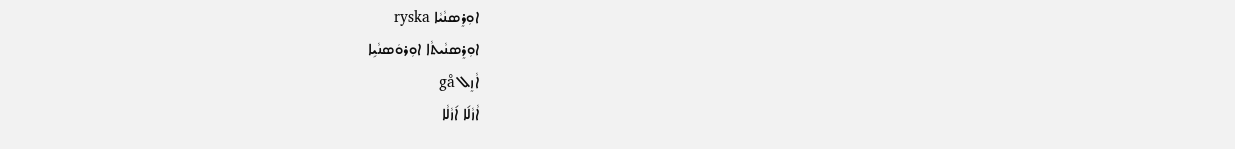ܐܘܼܪܸܣܢܵܝܵܐ ryska
ܐܘܼܪܸܣܢܵܝܬܵܐ ܐܘܼܪܘܿܣܢܵܝܹܐ
ܐܵܙܸܠ gå
ܐܵܙܵܠ݇ܐ ܐ݇ܙܵܠܵܐ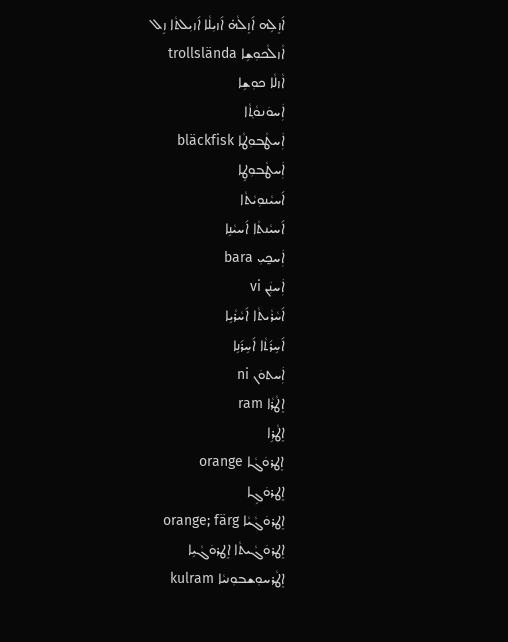ܐ݇ܙܸܠܹܗ ܐ݇ܙܸܠܵܗ̇ ܐ݇ܙܝܼܠܵܐ ܐ݇ܙܝܼܠܬܵܐ ܙܹܠ
ܐܵܙܠܵܟܘܼܫܹܐ trollslända
ܐܵܙܠܵܐ ܟܘܼܫܹܐ
ܐܲܚܘܿܢܘܵܬ݂ܵܐ
ܐܲܚܛܵܒܘܼܛܵܐ bläckfisk
ܐܲܚܛܵܒܘܼܛܹܐ
ܐ݇ܚܝܵܢܘܼܝܵܬܵܐ
ܐ݇ܚܝܵܢܬܵܐ ܐ݇ܚܝܵܢܹܐ
ܐܲܚܟ̰ܝܼ bara
ܐܲܚܢܲܢ vi
ܐ݇ܚܵܪܵܝܬܵܐ ܐ݇ܚܵܪܵܝܹܐ
ܐ݇ܚܹܪ݇ܬܵܐ ܐ݇ܚܹܪ݇ܢܹܐ
ܐܲܚܬܘܿܢ ni
ܐܸܛܵܪܵܐ ram
ܐܸܛܵܪܹܐ
ܐܸܛܪܘܿܓܵܐ orange
ܐܸܛܪܘܿܓܹܐ
ܐܸܛܪܘܿܓܵܝܵܐ orange; färg
ܐܸܛܪܘܿܓܵܝܬܵܐ ܐܸܛܪܘܿܓܵܝܹܐ
ܐܸܛܵܪܚܘܼܫܒܘܼܢܝܵܐ kulram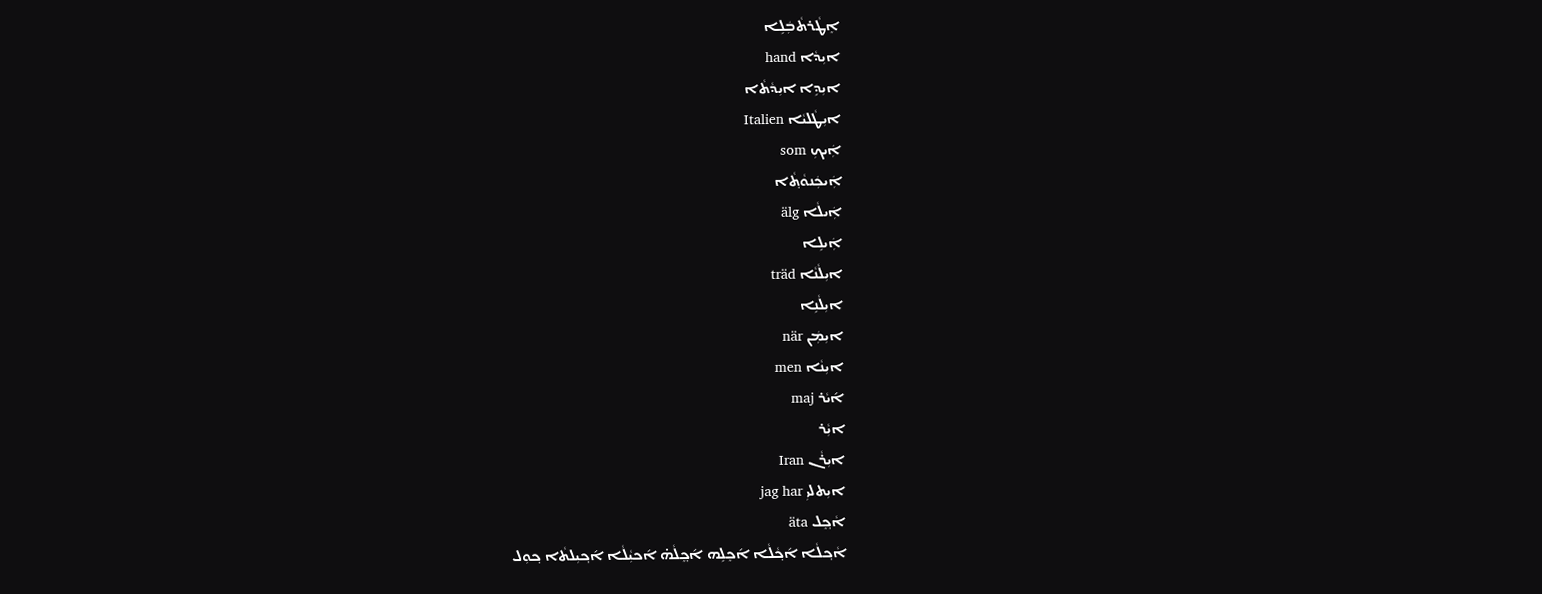ܐܸܛܵܪܬܵܒܲܠܹܐ
ܐܝܼܕܵܐ hand
ܐܝܼܕܹܐ ܐܝܼܕܵܬܵܐ
ܐܝܼܛܵܠܝܵܐ Italien
ܐܲܝܟܼ som
ܐܲܝܟܲܢܘܵܬ݂ܵܐ
ܐܲܝܠܵܐ älg
ܐܲܝܠܹܐ
ܐܝܼܠܵܢܵܐ träd
ܐܝܼܠܵܢܹܐ
ܐܝܼܡܲܢ när
ܐܝܼܢܵܐ men
ܐ݇ܝܵܪ maj
ܐܝܼܵܪ
ܐܝܼܪܵܢ Iran
ܐܝܼܬܠܝܼ jag har
ܐܵܟ݂ܸܠ äta
ܐܵܟ݂ܠܵܐ ܐ݇ܟ݂ܵܠܵܐ ܐ݇ܟܸܠܹܗ ܐ݇ܟ݂ܸܠܵܗ̇ ܐ݇ܟܝܼܵܠܵܐ ܐ݇ܟ݂ܝܼܠܬܵܐ ܟ݂ܘܼܠ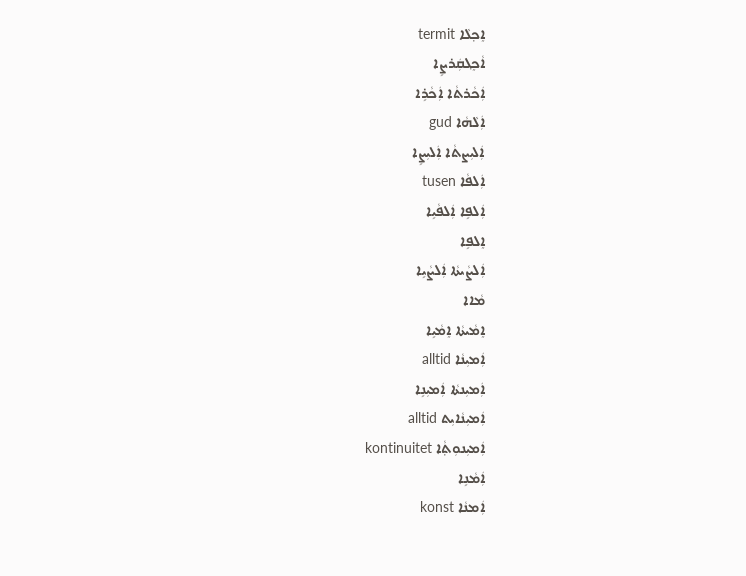ܐܸܟ݂ܠܵܐ termit
ܐܵܟ݂ܸܠܩܲܪܨܹܐ
ܐܲܟܵܪܬܵܐ ܐܲܟܵܪܹܐ
ܐܲܠܵܗܵܐ gud
ܐܲܠܝܼܨܬܵܐ ܐܲܠܝܼܨܹܐ
ܐܲܠܦܵܐ tusen
ܐܲܠܦܹܐ ܐܲܠܦܵܝܹܐ
ܐܸܠܦܹܐ
ܐܲܠܨܵܝܬܵܐ ܐܲܠܨܵܝܹܐ
ܡܵܐܐ
ܐܸܡܵܝܬܵܐ ܐܸܡܵܝܹܐ
ܐܲܡܝܼܢܵܐ alltid
ܐܲܡܝܼܢܬܵܐ ܐܲܡܝܼܢܹܐ
ܐܲܡܝܼܢܵܐܝܼܬ alltid
ܐܲܡܝܼܢܘܼܬ݂ܵܐ kontinuitet
ܐܲܡܵܢܹܐ
ܐܲܡܢܵܐ konst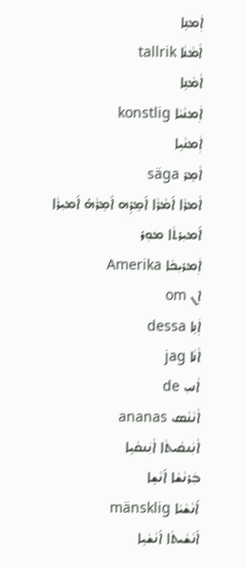ܐܲܡܢܹܐ
ܐܵܡܵܢܵܐ tallrik
ܐܵܡܵܢܹܐ
ܐܲܡܢܵܝܵܐ konstlig
ܐܲܡܢܵܝܹܐ
ܐܵܡܸܪ säga
ܐܵܡܪܵܐ ܐ݇ܡܵܪܵܐ ܐ݇ܡܸܪܹܗ ܐ݇ܡܸܪܵܗ̇ ܐ݇ܡܝܼܪܵܐ ܐ݇ܡܝܼܪܬܵܐ ܡܘܼܪ
ܐܲܡܪܝܼܟܵܐ Amerika
ܐܸܢ om
ܐܲܢܹܐ dessa
ܐܵܢܵܐ jag
ܐܵܢܝܼ de
ܐܵܢܵܢܵܣ ananas
ܐܵܢܲܢܩܵܝܬܵܐ ܐܵܢܲܢܩܵܝܹܐ
ܒܲܪܢܵܫܵܐ ܐ݇ܢܵܫܹܐ
ܐ݇ܢܵܫܵܝܵܐ mänsklig
ܐ݇ܢܵܫܵܝܬܵܐ ܐ݇ܢܵܫܵܝܹܐ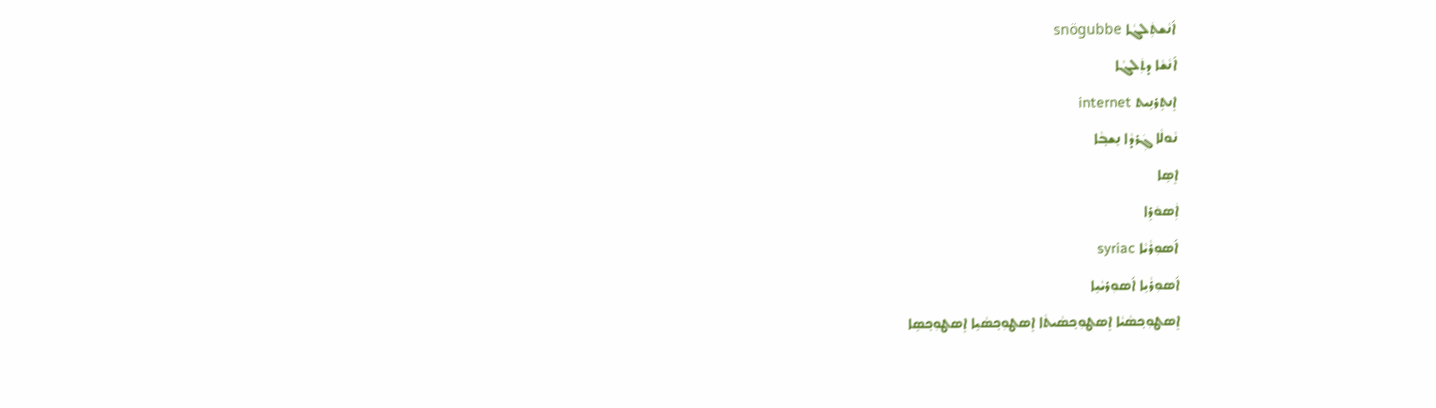ܐ݇ܢܵܫܬܲܠܓܵܐ snögubbe
ܐ݇ܢܵܫܵܐ ܕܬܲܠܓܵܐ
ܐܸܢܬܹܪܢܹܝܬ internet
ܢܵܘܠܵܐ ܓܲܪܕܵܐ ܢܸܫܒ݂ܵܐ
ܐܸܣܹܐ
ܐܲܣܘܿܪܹܐ
ܐ݇ܣܘܼܪܵܝܵܐ syriac
ܐ݇ܣܘܼܪܵܝܹܐ ܐ݇ܣܘܼܪܝܵܝܹܐ
ܐܸܣܛܘܼܟ݂ܣܵܝܵܐ ܐܸܣܛܘܼܟ݂ܣܵܝܬܵܐ ܐܸܣܛܘܼܟ݂ܣܵܝܹܐ ܐܸܣܛܘܼܟ݂ܣܹܐ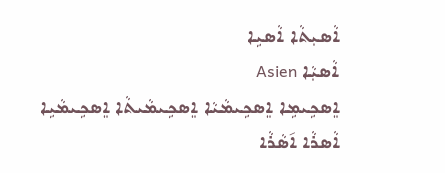ܐܵܣܝܼܬܵܐ ܐܵܣܝܹܐ
ܐܵܣܝܼܵܐ Asien
ܐܸܣܟܹܝܡܹܐ ܐܸܣܟܹܝܡܵܝܵܐ ܐܸܣܟܹܝܡܵܝܬܵܐ ܐܸܣܟܹܝܡܵܝܹܐ
ܐܵܣܪܵܐ ܐ݇ܣܵܪܵܐ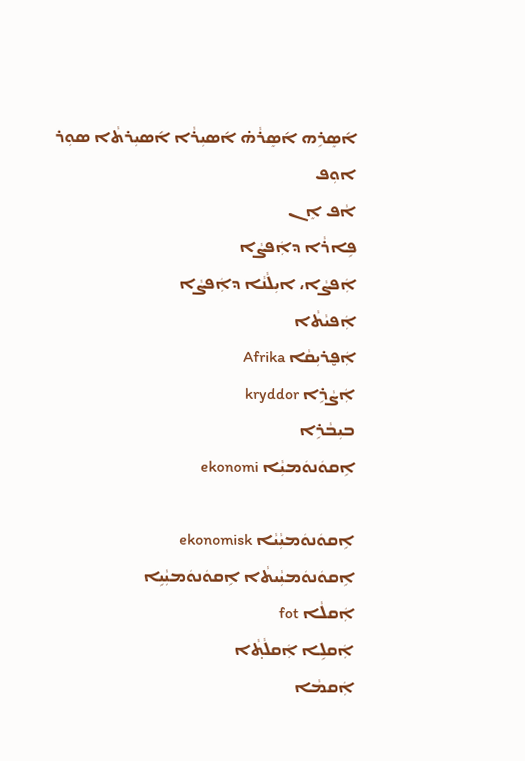ܐ݇ܣܸܪܹܗ ܐ݇ܣܸܪܵܗ̇ ܐ݇ܣܝܼܪܵܐ ܐ݇ܣܝܼܪܬܵܐ ܣܘܼܪ
ܐܘܼܦ
ܐܵܦ ܐܸܢ
ܦܹܐܪܵܐ ܕܐܲܦܨܵܐ
ܐܲܦܨܵܐ، ܐܝܼܠܵܢܵܐ ܕܐܲܦܨܵܐ
ܐܲܦܝܵܬܵܐ
ܐܲܦ̮ܪܝܼܩܵܐ Afrika
ܐܲܨܵܪܹܐ kryddor
ܒܝܼܒܵܪܹܐ
ܐܹܩܘܿܢܘܿܡܝܼܵܐ ekonomi

ܐܹܩܘܿܢܘܿܡܝܼܵܝܵܐ ekonomisk
ܐܹܩܘܿܢܘܿܡܝܼܵܝܬܵܐ ܐܹܩܘܿܢܘܿܡܝܼܵܝܹܐ
ܐܲܩܠܵܐ fot
ܐܲܩܠܹܐ ܐܲܩܠܵܬ݂ܵܐ
ܐܲܩܡܵܐ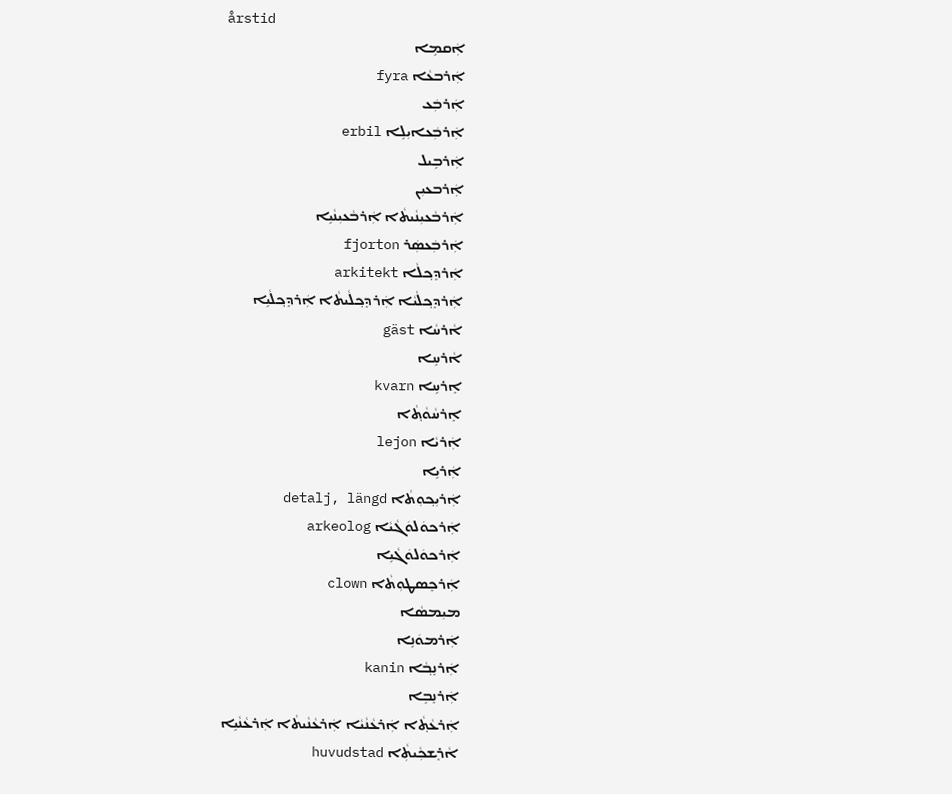årstid
ܐܲܩܡܹܐ
ܐܲܪܒܥܵܐ fyra
ܐܲܪܒܲܥ
ܐܲܪܒܲܥܐܝܼܠܹܐ erbil
ܐܲܪܒܹܝܠ
ܐܲܪܒܥܝܼܢ
ܐܲܪܒܵܥܝܼܢܵܝܬܵܐ ܐܲܪܒܵܥܝܼܢܵܝܹܐ
ܐܲܪܒܲܥܣܲܪ fjorton
ܐܲܪܕܸܟ݂ܠܵܐ arkitekt
ܐܲܪܕܸܟ݂ܠܵܝܵܐ ܐܲܪܕܸܟ݂ܠܵܝܬܵܐ ܐܲܪܕܸܟ݂ܠܵܝܹܐ
ܐܵܪܚܵܐ gäst
ܐܵܪܚܹܐ
ܐܸܪܚܹܐ kvarn
ܐܸܪܚܵܘܵܬ݂ܵܐ
ܐܲܪܝܵܐ lejon
ܐܲܪܝܹܐ
ܐܲܪܝܼܟ݂ܘܼܬܵܐ detalj, längd
ܐܲܪܟܘܿܠܘܿܓܵܝܵܐ arkeolog
ܐܲܪܟܘܿܠܘܿܓܵܝܹܐ
ܐܲܪܟܸܣܛܘܼܬܵܐ clown
ܡܝܼܡܣܵܐ
ܐܲܪܡܘܿܢܹܐ
ܐܲܪܢܸܒ݂ܵܐ kanin
ܐܲܪܢܸܒܹܐ
ܐܲܪܥܵܬ݂ܵܐ ܐܲܪܥܵܢܵܝܵܐ ܐܲܪܥܵܢܵܝܬܵܐ ܐܲܪܥܵܢܵܝܹܐ
ܐܵܪܸܫܟܼܵܝܬܼܵܐ huvudstad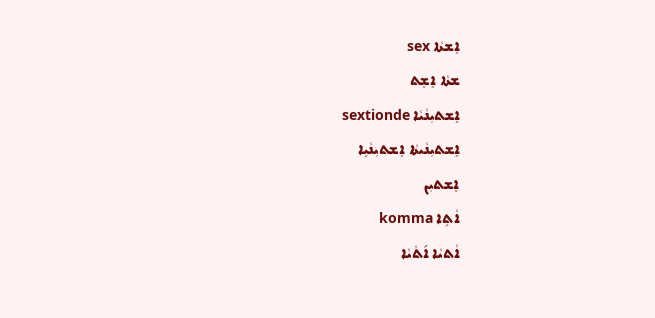ܐܸܫܬܵܐ sex
ܫܬܵܐ ܐܸܫܸܬ
ܐܸܫܬܝܼܢܵܝܵܐ sextionde
ܐܸܫܬܝܼܢܵܝܬܵܐ ܐܸܫܬܝܼܢܵܝܹܐ
ܐܸܫܬܝܼܢ
ܐܵܬܹܐ komma
ܐܵܬܝܵܐ ܐ݇ܬܵܝܵܐ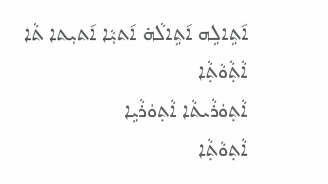ܐ݇ܬܹܐܠܹܗ ܐ݇ܬܹܐܠܵܗ̇ ܐ݇ܬܝܼܵܐ ܐ݇ܬܝܼܬܐ ܬܵܐ
ܐܵܬ݂ܵܘܵܬ݂ܵܐ
ܐܵܬ݂ܘܿܪܵܝܬܵܐ ܐܵܬ݂ܘܿܪܵܝܹܐ
ܐܵܬ݂ܘܵܬ݂ܵܐ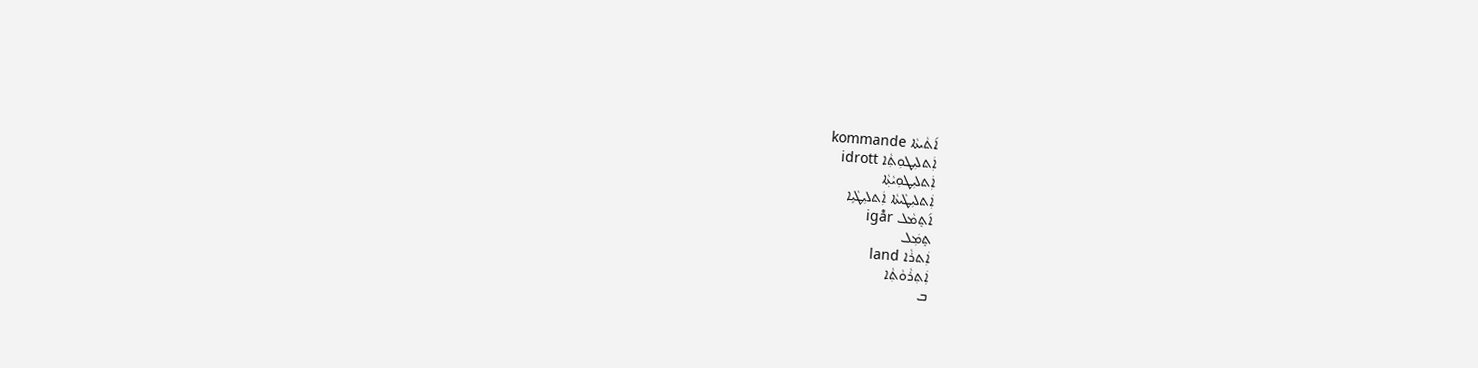ܐ݇ܬܵܝܬܵܐ kommande
ܐܲܬܠܝܼܛܘܼܬ݂ܵܐ idrott
ܐܲܬܠܝܼܛܘܼܝܵܬ݂ܵܐ
ܐܲܬܠܝܼܛܵܝܬܵܐ ܐܲܬܠܝܼܛܵܝܹܐ
ܐ݇ܬܸܡܵܠ igår
ܬܸܡܲܠ
ܐܲܬܪܵܐ land
ܐܲܬ݂ܪܵܘܵܬ݂ܵܐ
ܒ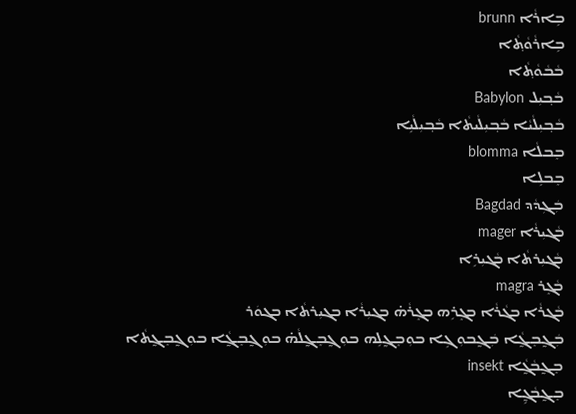ܒܹܐܪܵܐ brunn
ܒܹܐܪܵܘܵܬ݂ܵܐ
ܒܵܒܵܘܵܬ݂ܵܐ
ܒܵܒ݂ܝܼܠ Babylon
ܒܵܒ݂ܝܼܠܵܝܵܐ ܒܵܒ݂ܝܼܠܵܝܬܵܐ ܒܵܒ݂ܝܼܠܵܝܹܐ
ܒܸܒܠܵܐ blomma
ܒܸܒܠܹܐ
ܒܲܓܼܕܵܕ Bagdad
ܒܵܓܝܼܪܵܐ mager
ܒܵܓܝܼܪܬܵܐ ܒܵܓܝܼܪܹܐ
ܒܵܓܸܪ magra
ܒܵܓܪܵܐ ܒܓܵܪܵܐ ܒܓܸܪܹܗ ܒܓܸܪܵܗ̇ ܒܓܝܼܪܵܐ ܒܓܝܼܪܬܵܐ ܒܓܘܿܪ
ܒܲܓ̰ܒܸܓ̰ܵܐ ܒܲܓ̰ܒܘܼܓܹܐ ܒܘܼܒܸܓ̰ܠܹܗ ܒܘܼܓ̰ܒܸܓ̰ܠܵܗ̇ ܒܘܼܓ̰ܒܸܓ̰ܵܐ ܒܘܼܓ̰ܒܸܓ̰ܬܵܐ
ܒܸܓ̰ܒܵܓ̰ܵܐ insekt
ܒܸܓ̰ܒܵܓ̰ܹܐ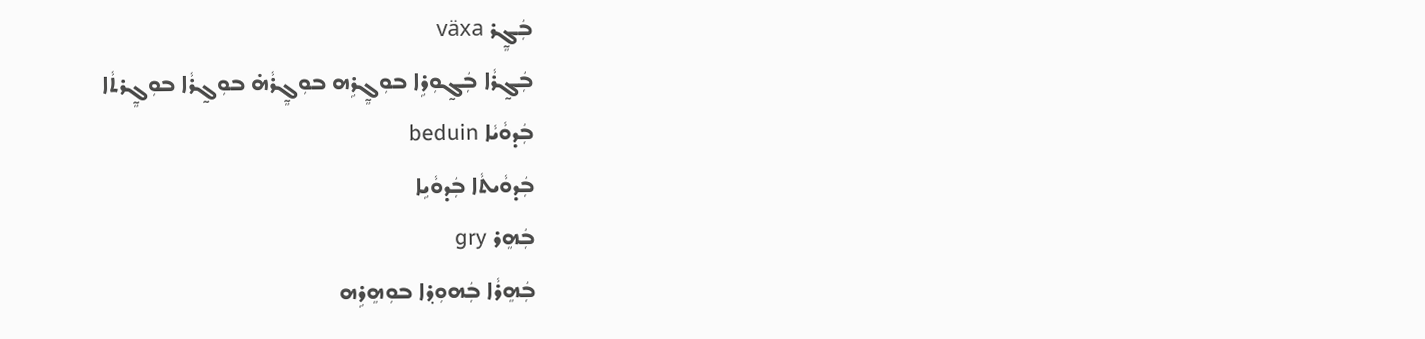ܒܲܓ̰ܸܪ växa
ܒܲܓ̰ܪܵܐ ܒܲܓ̰ܘܼܪܹܐ ܒܘܼܓ̰ܸܪܹܗ ܒܘܼܓ̰ܸܪܵܗ̇ ܒܘܼܓ̰ܪܵܐ ܒܘܼܓ̰ܸܪܬܵܐ
ܒܲܕܘܵܝܵܐ beduin
ܒܲܕܘܵܝܬܵܐ ܒܲܕܘܵܝܹܐ
ܒܲܗܸܪ gry
ܒܲܗܸܪܵܐ ܒܲܗܘܼܪ݂ܐ ܒܘܼܗܸܪܹܗ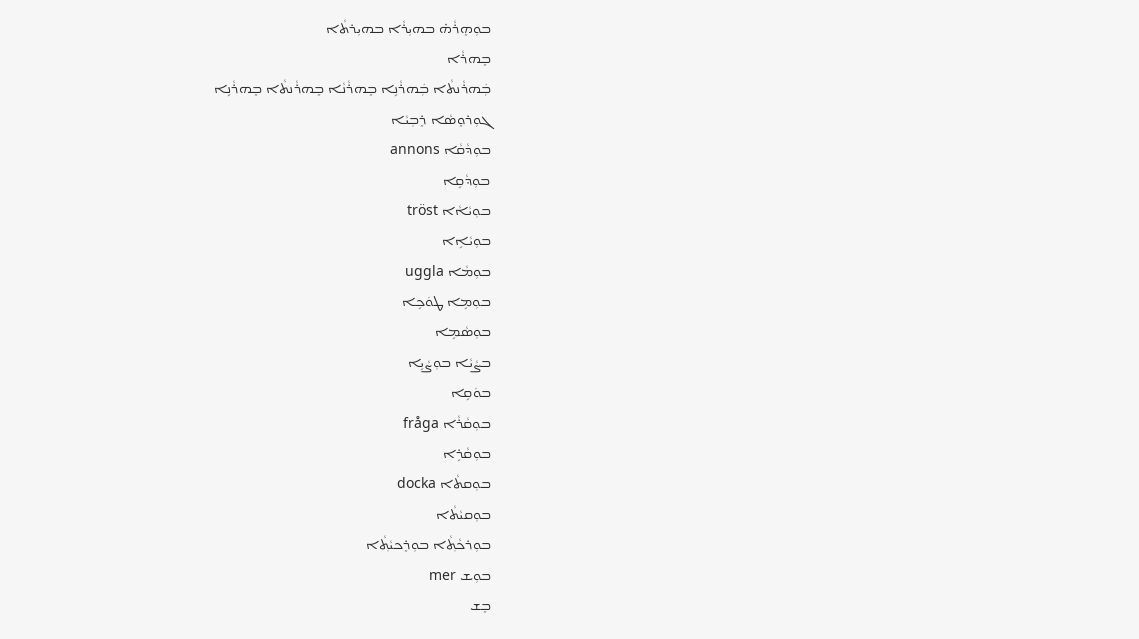ܒܘܼܗܸܪܵܗ̇ ܒܗܝܼܪܵܐ ܒܗܝܼܪܬܵܐ
ܒܸܗܪܵܐ
ܒܲܗܪܵܢܬܵܐ ܒܲܗܪܵܢܹܐ ܒܸܗܪܵܢܵܐ ܒܸܗܪܵܢܬܵܐ ܒܸܗܪܵܢܹܐ
ܓܘܼܪܘܸܣܵܐ ܪܸܒܼܝܵܐ
ܒܘܼܕܵܩܵܐ annons
ܒܘܼܕܵܩܹܐ
ܒܘܼܝܵܐܵܐ tröst
ܒܘܼܝܵܐܹܐ
ܒܘܼܡܵܐ uggla
ܒܘܼܡܹܐ ܛܘܿܟܹܐ
ܒܘܼܣܵܡܹܐ
ܒܨܵܝܵܐ ܒܘܼܨܵܝܹܐ
ܒܘܿܩܹܐ
ܒܘܼܩܵܪܵܐ fråga
ܒܘܼܩܵܪܹܐ
ܒܘܼܩܬܵܐ docka
ܒܘܼܩܝܵܬܵܐ
ܒܘܼܪܟܵܬ݂ܵܐ ܒܘܼܪܸܟܝܵܬ݂ܵܐ
ܒܘܼܫ mer
ܒܸܫ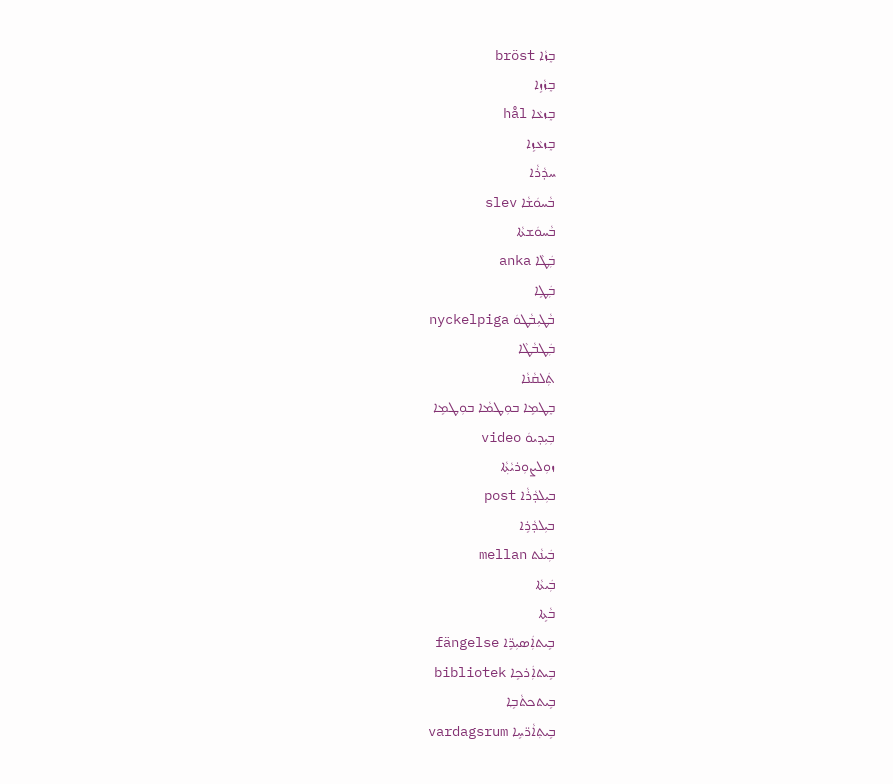ܒܸܙܵܐ bröst
ܒܸܙܵܙܹܐ
ܒܸܙܥܵܐ hål
ܒܸܙܥܵܙܹܐ
ܚܕܵܪܵܐ
ܒܵܚܘܿܫܵܐ slev
ܒܵܚܘܿܫܬܵܐ
ܒܲܛܵܐ anka
ܒܲܛܹܐ
ܒܵܛܝܼܒܵܛܘܿ nyckelpiga
ܒܲܛܒܵܛܵܐ
ܬܲܠܩܵܢܵܐ
ܒܸܛܡܹܐ ܒܘܼܛܡܵܐ ܒܘܼܛܡܹܐ
ܒܼܝܼܕܝܘܿ video
ܙܘܼܠܨܘܼܪܝܵܬ݂ܵܐ
ܒܝܼܠܕܵܪܵܐ post
ܒܝܼܠܕܵܪܹܐ
ܒܲܝܢܵܬ mellan
ܒܲܝܬܵܐ
ܒܵܬܹܐ
ܒܹܝܬܐܲܣܝܼܪܹ̈ܐ fängelse
ܒܹܝܬܐܲܪܟܹܐ bibliotek
ܒܹܝܬܟܬܵܒ݂ܹܐ
ܒܹܝܬ݂ܐܵܪ̈ܚܹܐ vardagsrum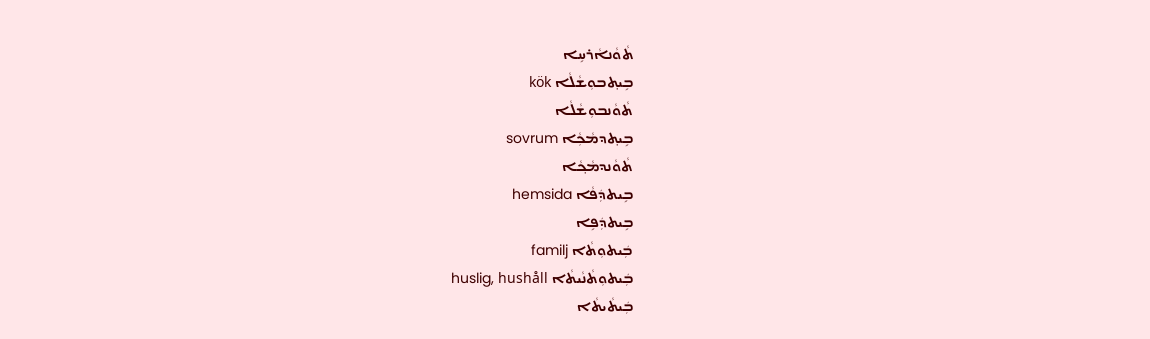ܬܵܘܵܢܐܵܪܚܹܐ
ܒܹܝܬ݂ܒܘܼܫܵܠܵܐ kök
ܬܵܘܵܢܒܘܼܫܵܠܵܐ
ܒܹܝܬ݂ܕܡܵܟܼܵܐ sovrum
ܬܵܘܵܢܕܡܵܟ݂ܵܐ
ܒܹܝܬܕܲܦܵܐ hemsida
ܒܹܝܬܕܲܦܹܐ
ܒܲܝܬܘܼܬܵܐ familj
ܒܲܝܬܘܼܬܵܢܵܝܬܵܐ huslig, hushåll
ܒܲܝܬܵܝܬܵܐ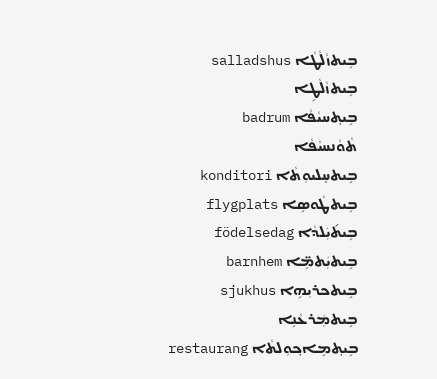ܒܹܝܬܙܵܠܵܛܵܐ salladshus
ܒܹܝܬܙܵܠܵܛܹܐ
ܒܹܝܬ݂ܚܝܵܦܵܐ badrum
ܬܵܘܵܢܚܝܵܦܵܐ
ܒܹܝܬܚܸܠܝܘܼܬܵܐ konditori
ܒܹܝܬܛܵܘܣܹܐ flygplats
ܒܹܝܬ݇ܝܲܠܕܵܐ födelsedag
ܒܹܝܬܝܲܬܡܹ̈ܐ barnhem
ܒܹܝܬܟܪܝܼܗܹܐ sjukhus
ܒܹܝܬܡܲܪܥܵܢܹܐ
ܒܹܝܬ݂ܡܹܐܟ݂ܘܼܠܬܵܐ restaurang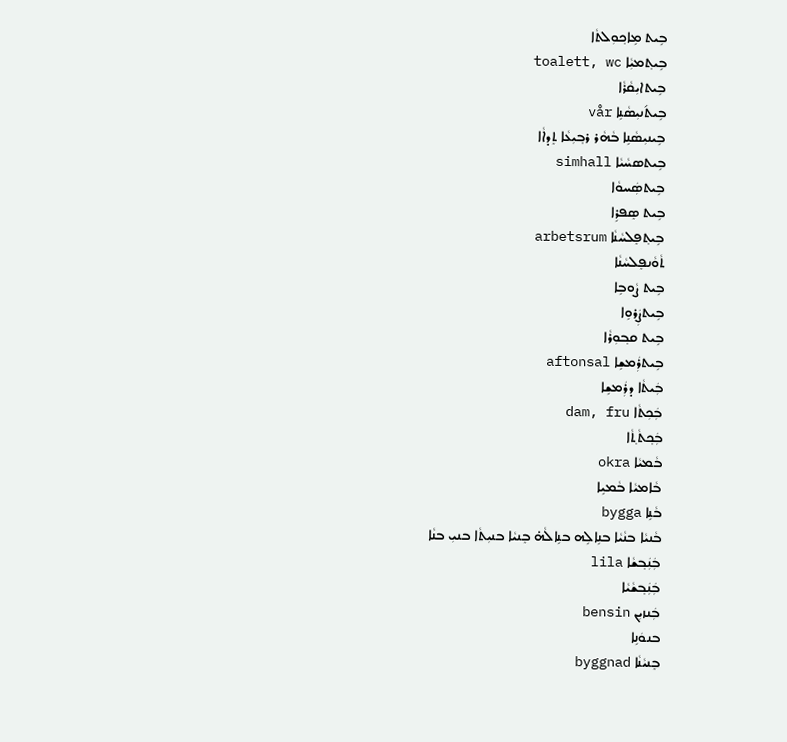ܒܹܝܬ ܡܹܐܟ݂ܘܼܠܬܵܐ
ܒܹܝܬ݂ܡܝܼܵܐ toalett, wc
ܒܹܝܬܐܝܼܩܵܪܵܐ
ܒܹܝܬ݇ܢܝܼܣܵܢܹܐ vår
ܒܹܝܢܝܼܣܵܢܹܐ ܒܵܗܵܪ ܪܒ݂ܝܼܥܵܐ ܬܸܕܐܵܐ
ܒܹܝܬܣܚܵܝܵܐ simhall
ܒܹܝܬܣܲܚܘܵܐ
ܒܹܝܬ ܣܸܦܪܹܐ
ܒܹܝܬ݂ܦܸܠܚܵܢܵܐ arbetsrum
ܬܵܘܵܢܦܸܠܚܵܢܵܐ
ܒܹܝܬ ܨܵܘܒܹܐ
ܒܹܝܬܨܲܪܘܹܐ
ܒܹܝܬ ܩܒ݂ܘܼܪܵܐ
ܒܹܝܬܪܲܡܫܹܐ aftonsal
ܒܲܝܬܵܐ ܕܪܲܡܫܹܐ
ܒܲܟܼܬܵܐ dam, fru
ܒܲܟ݂ܬܵܬ݂ܵܐ
ܒܵܡܝܵܐ okra
ܒܵܐܡܝܵܐ ܒܵܡܝܹܐ
ܒܵܢܹܐ bygga
ܒܵܢܝܵܐ ܒܢܵܝܵܐ ܒܢܹܐܠܹܗ ܒܢܹܐܠܵܗ̇ ܒܸܢܝܵܐ ܒܢܝܼܬܵܐ ܒܢܝܼ ܒܢܵܐ
ܒܲܢܲܒ݂ܫܵܐ lila
ܒܲܢܲܒ݂ܫܵܝܵܐ
ܒܲܢܙܝܼܢ bensin
ܒܢܘܿܢܹܐ
ܒܸܢܝܵܢܵܐ byggnad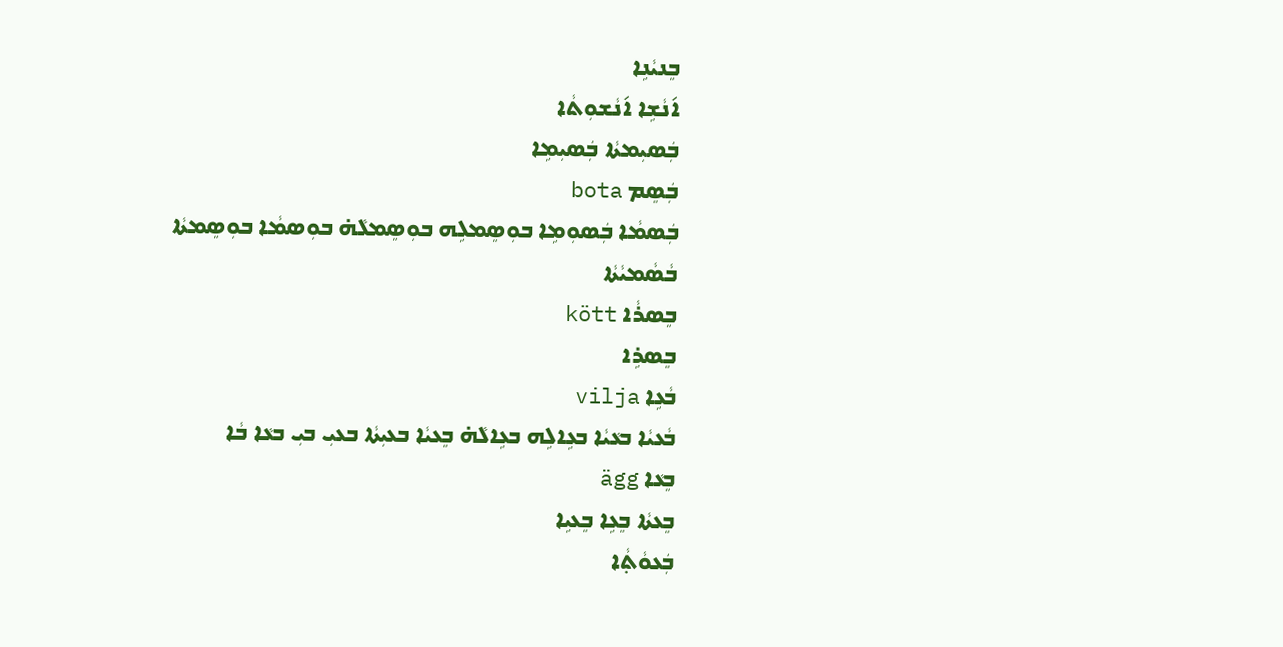ܒܸܢܝܵܢܹܐ
ܐ݇ܢܵܫܹܐ ܐ݇ܢܵܫܘܼܬܵܐ
ܒܲܣܝܼܡܬܵܐ ܒܲܣܝܼܡܹܐ
ܒܲܣܸܡ bota
ܒܲܣܡܵܐ ܒܲܣܘܼܡܹܐ ܒܘܼܣܸܡܠܹܗ ܒܘܼܣܸܡܠܵܗ̇ ܒܘܼܣܡܵܐ ܒܘܼܣܸܡܬܵܐ
ܒܵܣܵܡܝܵܬܵܐ
ܒܸܣܪܵܐ kött
ܒܸܣܪܹܐ
ܒܵܥܹܐ vilja
ܒܵܥܝܵܐ ܒܥܵܝܵܐ ܒܥܹܐܠܹܗ ܒܥܹܐܠܵܗ̇ ܒܸܥܝܵܐ ܒܥܝܼܬܵܐ ܒܥܝܼ ܒܝܼ ܒܥܵܐ ܒܵܐ
ܒܸܥܵܐ ägg
ܒܸܥܬܵܐ ܒܸܥܹܐ ܒܸܥܝܹܐ
ܒܲܥܘܵܬ݂ܵܐ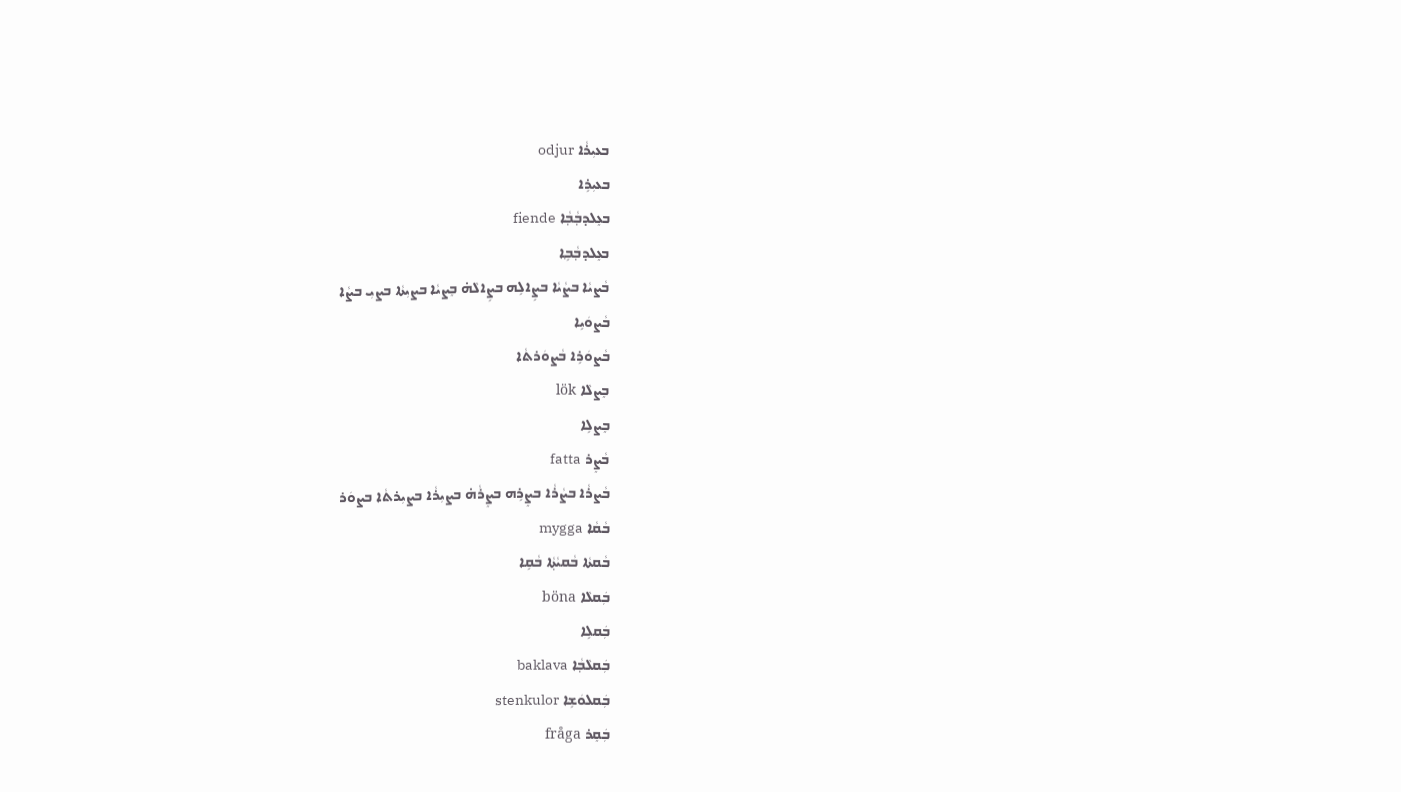ܒܥܝܼܪܵܐ odjur
ܒܥܝܼܪܹܐ
ܒܥܸܠܕܒ݂ܵܒ݂ܵܐ fiende
ܒܥܸܠܕܒ݂ܵܒ݂ܹܐ
ܒܵܨܝܵܐ ܒܨܵܝܵܐ ܒܨܹܐܠܹܗ ܒܨܹܐܠܵܗ̇ ܒܸܨܝܵܐ ܒܨܝܼܬܵܐ ܒܨܝܼ ܒܨܵܐ
ܒܵܨܘܿܝܹܐ
ܒܵܨܘܿܪܹܐ ܒܵܨܘܿܪܬܵܐ
ܒܸܨܠܵܐ lök
ܒܸܨܠܹܐ
ܒܵܨܸܪ fatta
ܒܵܨܪܵܐ ܒܨܵܪܵܐ ܒܨܸܪܹܗ ܒܨܸܪܵܗ̇ ܒܨܝܼܪܵܐ ܒܨܝܼܪܬܵܐ ܒܨܘܿܪ
ܒܵܩܵܐ mygga
ܒܵܩܬܵܐ ܒܵܩܝܵܬ݂ܵܐ ܒܵܩܹܐ
ܒܲܩܠܵܐ böna
ܒܲܩܠܹܐ
ܒܲܩܠܵܒ݂ܵܐ baklava
ܒܲܩܠܘܿܫܹܐ stenkulor
ܒܲܩܸܪ fråga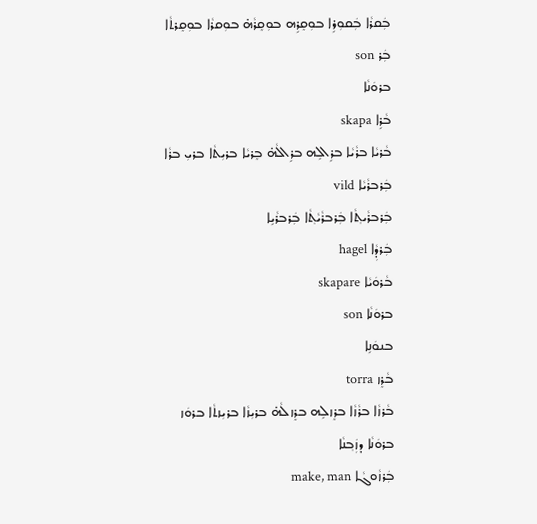ܒܲܩܪܵܐ ܒܲܩܘܼܪܹܐ ܒܘܼܩܸܪܹܗ ܒܘܼܩܸܪܵܗ̇ ܒܘܼܩܪܵܐ ܒܘܼܩܸܪܬܵܐ
ܒܲܪ son
ܒܪܘܿܢܵܐ
ܒܵܪܹܐ skapa
ܒܵܪܝܵܐ ܒܪܵܝܵܐ ܒܪܹܐܠܹܗ ܒܪܹܐܠܵܗ̇ ܒܸܪܝܵܐ ܒܪܝܼܬܵܐ ܒܪܝܼ ܒܪܵܐ
ܒܲܪܒܪܵܝܵܐ vild
ܒܲܪܒܪܵܝܬ݂ܵܐ ܒܲܪܒܪܵܝܵܬ݂ܵܐ ܒܲܪܒܪܵܝܹܐ
ܒܲܪܕܼܵܐ hagel
ܒܵܪܘܿܝܵܐ skapare
ܒܪܘܿܢܵܐ son
ܒܢܘܿܢܹܐ
ܒܵܪܸܙ torra
ܒܵܪܙܵܐ ܒܪܵܙܵܐ ܒܪܸܙܠܹܗ ܒܪܸܙܠܵܗ̇ ܒܪܝܼܙܵܐ ܒܪܝܼܙܬܵܐ ܒܪܘܿܙ
ܒܪܘܿܢܵܐ ܕܙܲܒ݂ܢܵܐ
ܒܲܪܙܵܘܓܵܐ make, man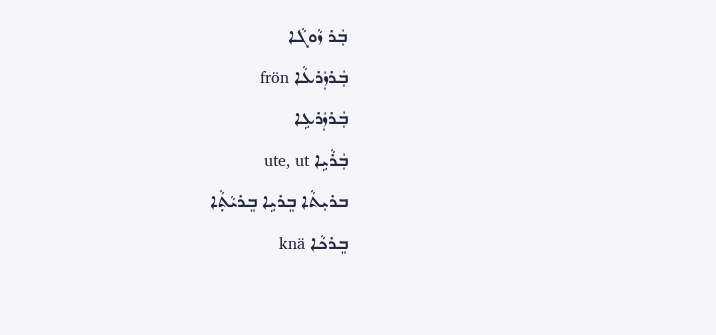ܒܲܪ ܙܵܘܓܵܐ
ܒܲܪܙܲܪܥܵܐ frön
ܒܲܪܙܲܪܥܹܐ
ܒܲܪܵܝܹܐ ute, ut
ܒܪܝܼܬܵܐ ܒܸܪܝܹܐ ܒܸܪܝܵܬ݂ܵܐ
ܒܸܪܟܵܐ knä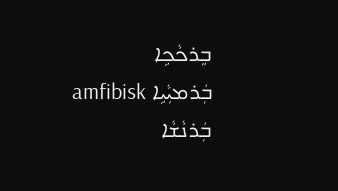ܒܸܪܟܵܟܹܐ
ܒܲܪܡܝܼܵܝܹܐ amfibisk
ܒܲܪܢܵܫܵܐ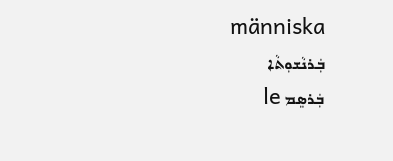människa
ܒܲܪܢܵܫܘܼܬܵܐ
ܒܲܪܣܸܡ le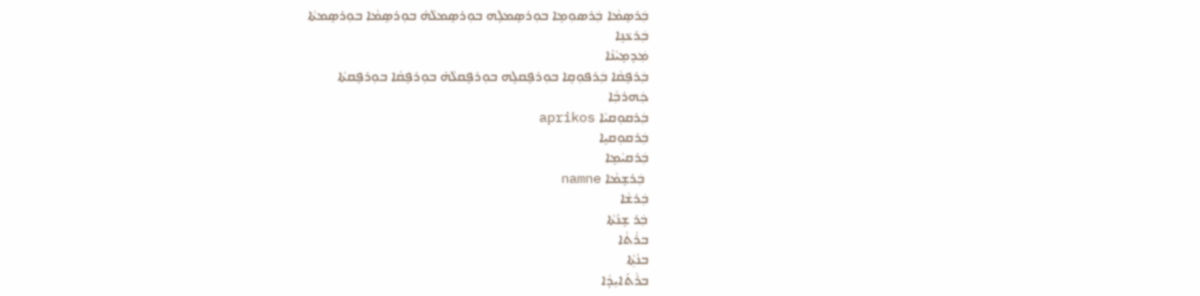ܒܲܪܣܸܡܵܐ ܒܲܪܣܘܼܡܹܐ ܒܘܼܪܣܸܡܠܹܗ ܒܘܼܪܣܸܡܠܵܗ̇ ܒܘܼܪܣܸܡܵܐ ܒܘܼܪܣܸܡܬܵܐ
ܒܲܪܥܵܢܹܐ
ܡܲܕܡܸܝܵܢܵܐ
ܒܲܪܦܸܩܵܐ ܒܲܪܦܘܼܩܹܐ ܒܘܼܪܦܸܩܠܹܗ ܒܘܼܪܦܸܩܠܵܗ̇ ܒܘܼܪܦܸܩܵܐ ܒܘܼܪܦܸܩܬܵܐ
ܟܲܗܪܒ݂ܵܐ
ܒܲܪܩܘܼܩܝܵܐ aprikos
ܒܲܪܩܘܼܩܝܹܐ
ܒܲܪܩܝܵܡܹܐ
 ܒܲܪܫܸܡܵܐ namne
ܒܲܪܫܵܐ
ܒܲܪ ܫܹܢ݇ܬܵܐ
ܒܪܵܬܵܐ
ܒܢܵܬ݂ܵܐ
ܒܪܵܬ݇ܐܝܼܕܵܐ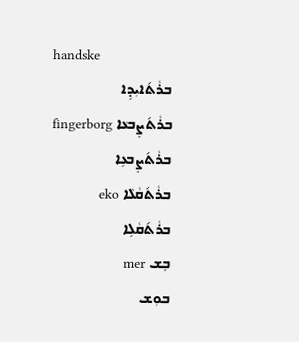handske
ܒܪܵܬ݇ܐܝܼܕܹܐ
ܒܪܵܬ݇ܨܸܒܥܵܐ fingerborg
ܒܪܵܬ݇ܨܸܒܥܹܐ
ܒܪܵܬ݇ܩܵܠܵܐ eko
ܒܪܵܬ݇ܩܵܠܹܐ
ܒܸܫ mer
ܒܘܼܫ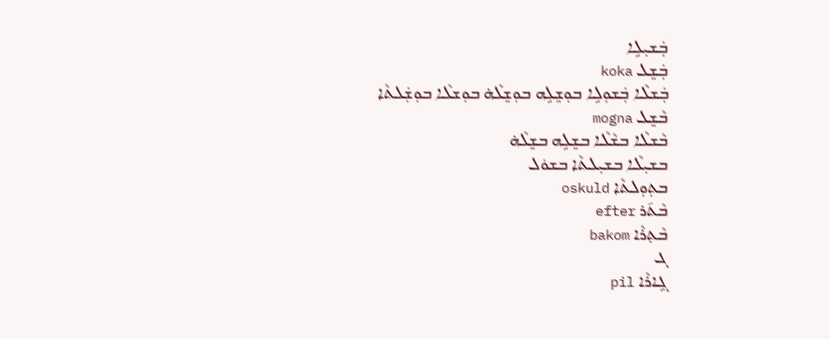ܒܲܫܝܼܠܹܐ
ܒܲܫܸܠ koka
ܒܲܫܠܵܐ ܒܲܫܘܼܠܹܐ ܒܘܼܫܸܠܹܗ ܒܘܼܫܸܠܵܗ̇ ܒܘܼܫܠܵܐ ܒܘܼܫܲܠܬܵܐ
ܒܵܫܸܠ mogna
ܒܵܫܠܵܐ ܒܫܵܠܵܐ ܒܫܸܠܹܗ ܒܫܸܠܵܗ̇
ܒܫܝܼܠܵܐ ܒܫܝܼܠܬܵܐ ܒܫܘܿܠ
ܒܬܼܘܼܠܬܵܐ oskuld
ܒܵܬ݇ܪ efter
ܒܵܬ݂ܪܵܐ bakom
ܓ
ܓܹܐܪܵܐ pil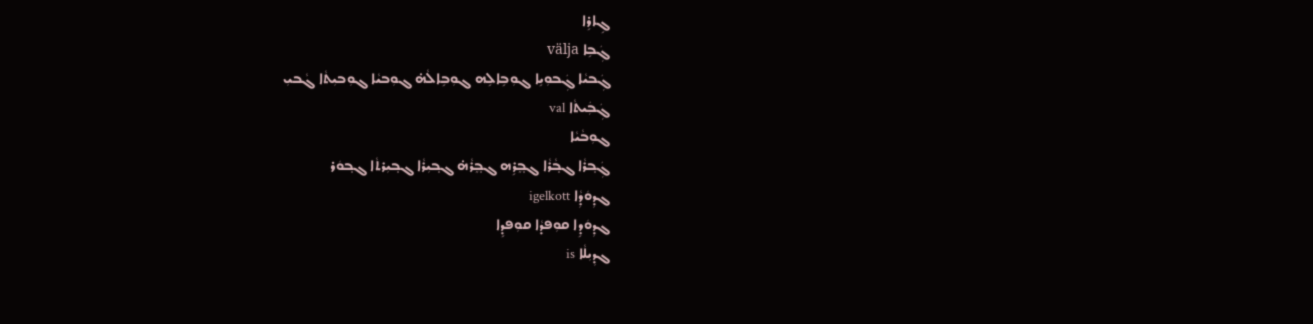ܓܹܐܪܹܐ
ܓܲܒܹܐ välja
ܓܲܒܝܵܐ ܓܲܒܘܼܝܹܐ ܓܘܼܒܹܐܠܹܗ ܓܘܼܒܹܐܠܵܗ̇ ܓܘܼܒܝܵܐ ܓܘܼܒܝܼܬܵܐ ܓܵܒܝܼ
ܓܲܒܲܝܬܵܐ val
ܓܘܼܒܵܝܵܐ
ܓܲܒ݂ܪܵܐ ܓܒ݂ܵܪܵܐ ܓܒ݂ܸܪܹܗ ܓܒ݂ܸܪܵܗ̇ ܓܒ݂ܝܼܪܵܐ ܓܒ݂ܝܼܪܬܵܐ ܓܒ݂ܘܿܪ
ܓܕܼܘܿܕܼܵܐ igelkott
ܓܕܼܘܿܕܹܐ ܩܘܼܦܕܵܐ ܩܘܼܦܕܹܐ
ܓܕܼܝܼܠܵܐ is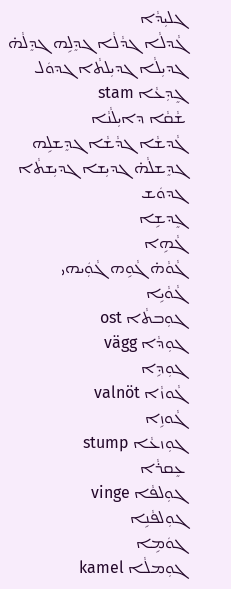ܓܠܝܼܕܵܐ
ܓܵܕܠܵܐ ܓܕܵܠܵܐ ܓܕܸܠܹܗ ܓܕܸܠܵܗ̇ ܓܕܝܼܠܵܐ ܓܕܝܼܠܬܵܐ ܓܕܘܿܠ
ܓܸܕܼܥܵܐ stam
ܫܵܩܵܐ ܕܐܝܼܠܵܢܵܐ
ܓܵܕܫܵܐ ܓܕܵܫܵܐ ܓܕܸܫܠܹܗ ܓܕܸܫܠܵܗ̇ ܓܕܝܼܫܐ ܓܕܝܼܫܬܵܐ ܓܕܘܿܫ
ܓܸܕܫܹܐ
ܓܵܗܹܐ
ܓܵܘܵܗ̇ ܓܵܘܹܗ ܓܵܘܲܝܗܝ
ܓܵܘܵܝܹܐ
ܓܘܼܒܬܵܐ ost
ܓܘܼܕܵܐ vägg
ܓܘܼܕܹܐ
ܓܵܘܙܵܐ valnöt
ܓܵܘܙܹܐ
ܓܘܼܙܥܵܐ stump
ܥܸܩܪܵܐ
ܓܘܼܠܦܵܐ vinge
ܓܘܼܠܦܵܢܹܐ
ܓܘܿܡܹܐ
ܓܘܼܡܠܵܐ kamel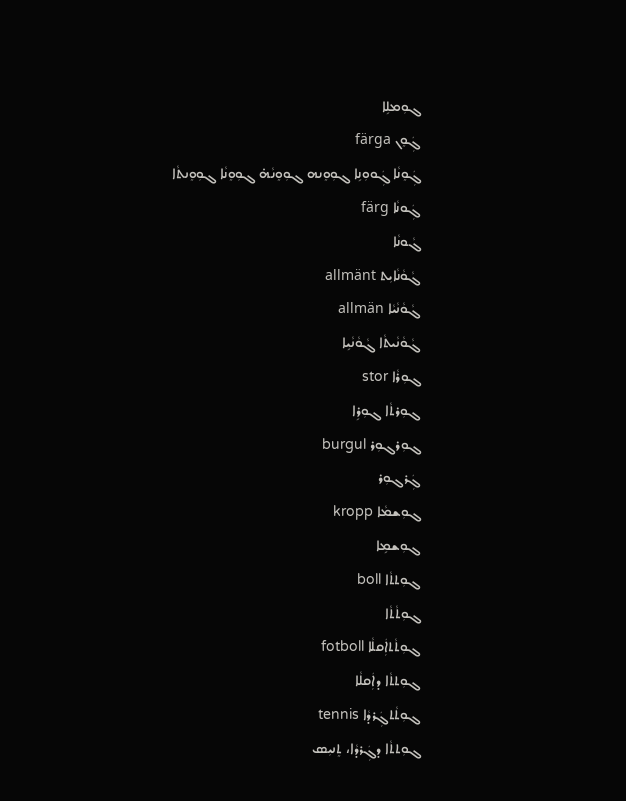ܓܘܼܡܠܹܐ
ܓܲܘܸܢ färga
ܓܲܘܸܢܵܐ ܓܲܘܘܼܢܹܐ ܓܘܼܘܸܢܗ ܓܘܼܘܸܢܵܗ̇ ܓܘܼܘܸܢܵܐ ܓܘܼܘܸܢܬܵܐ
ܓܲܘܢܵܐ färg
ܓܵܘܢܵܐ
ܓܵܘܵܢܵܐܝܼܬ allmänt
ܓܵܘܵܢܵܝܵܐ allmän
ܓܵܘܵܢܵܝܬܵܐ ܓܵܘܵܢܵܝܹܐ
ܓܘܼܪܵܐ stor
ܓܘܼܪܬܵܐ ܓܘܼܪܹܐ
ܓܘܼܪܓܘܼܪ burgul
ܓܲܪܓܘܼܪ
ܓܘܼܫܡܵܐ kropp
ܓܘܼܫܡܹܐ
ܓܘܼܬܬܵܐ boll
ܓܘܼܬܵܬܵܐ
ܓܘܼܬܵܬܐܲܩܠܵܐ fotboll
ܓܘܼܬܬܵܐ ܕܐܲܩܠܵܐ
ܓܘܼܬܵܬܓܲܪܕܵܐ tennis
ܓܘܼܬܬܵܐ ܕܓܲܪܕܵܐ، ܬܸܢܝܼܣ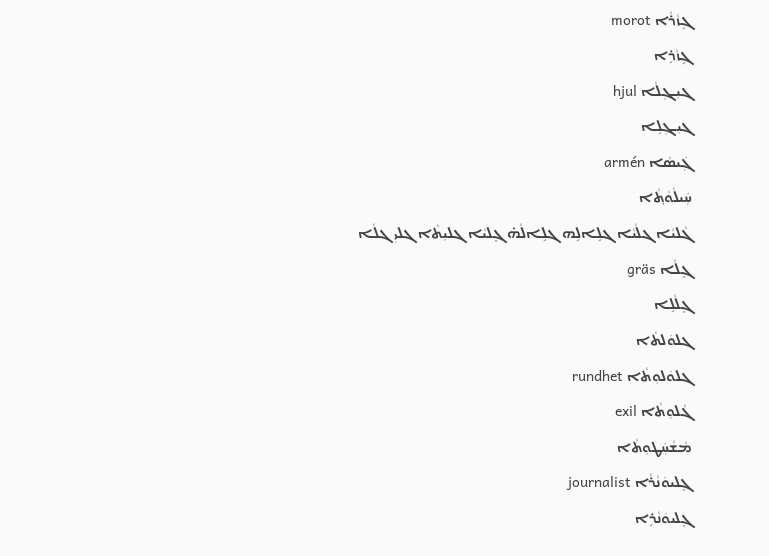ܓܹܙܵܪܵܐ morot
ܓܹܙܵܪܹܐ
ܓܝܼܓܼܠܵܐ hjul
ܓܝܼܓܼܠܹܐ
ܓܲܝܣܵܐ armén
ܚܲܝܠܵܘܵܬ݂ܵܐ
ܓܵܠܝܵܐ ܓܠܵܝܵܐ ܓܠܹܐܠܹܗ ܓܠܹܐܠܵܗ̇ ܓܸܠܝܵܐ ܓܠܝܼܬܵܐ ܓܠܝܼ ܓܠܵܐ
ܓܸܠܵܐ gräs
ܓܸܠܵܠܹܐ
ܓܠܘܿܠܬܵܐ
ܓܠܘܿܠܘܼܬܵܐ rundhet
ܓܵܠܘܼܬܵܐ exil
ܡܵܫܵܚܲܛܘܼܬܵܐ
ܓܸܠܝܘܿܢܵܪܵܐ journalist
ܓܸܠܝܘܿܢܵܪܹܐ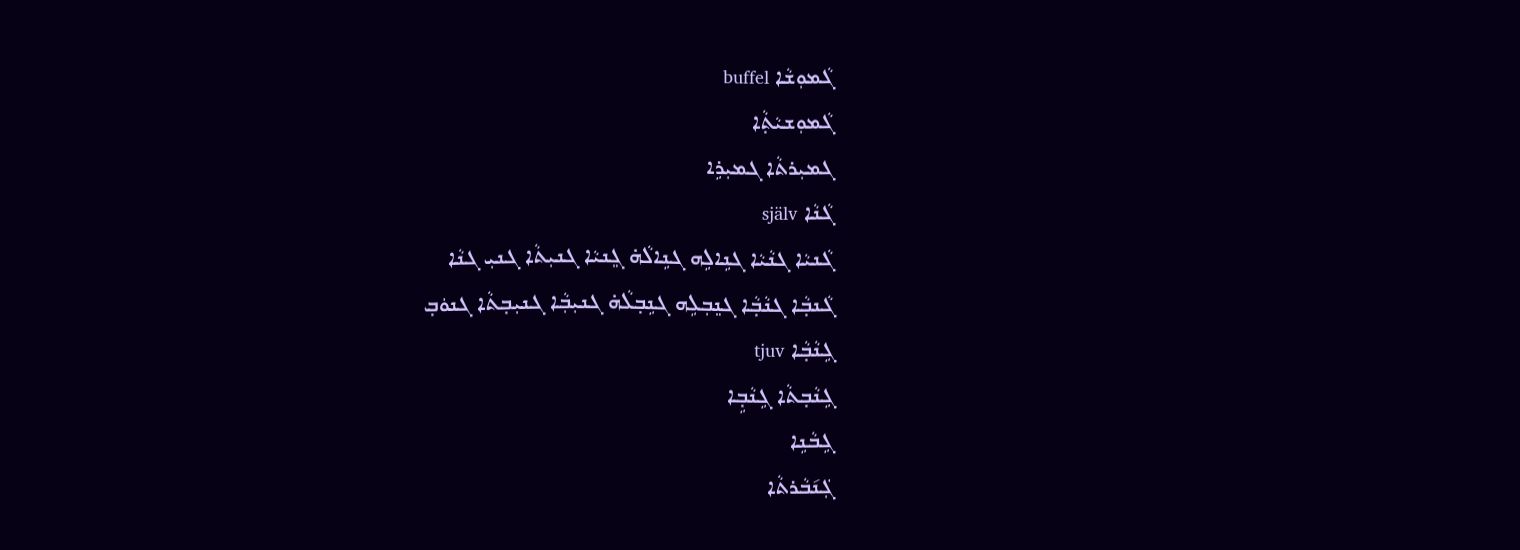ܓܵܡܘܼܫܵܐ buffel
ܓܵܡܘܼܫܝܵܬ݂ܵܐ
ܓܡܝܼܪܬܵܐ ܓܡܝܼܪܹܐ
ܓܵܢܵܐ själv
ܓܵܢܝܵܐ ܓܢܵܝܵܐ ܓܢܹܐܠܹܗ ܓܢܹܐܠܵܗ̇ ܓܸܢܝܵܐ ܓܢܝܼܬܵܐ ܓܢܝܼ ܓܢܵܐ
ܓܵܢܒ݂ܵܐ ܓܢܵܒ݂ܵܐ ܓܢܸܒܼܠܹܗ ܓܢܹܒ݂ܠܵܗ̇ ܓܢܝܼܒܼܵܐ ܓܢܝܼܒ݂ܬܵܐ ܓܢܘܿܒ݂
ܓܹܢܵܒ݂ܵܐ tjuv
ܓܹܢܵܒ݂ܬܵܐ ܓܹܢܵܒ݂ܹܐ
ܓܹܒܵܢܹܐ
ܓܲܢ݇ܒܵܪܬܵܐ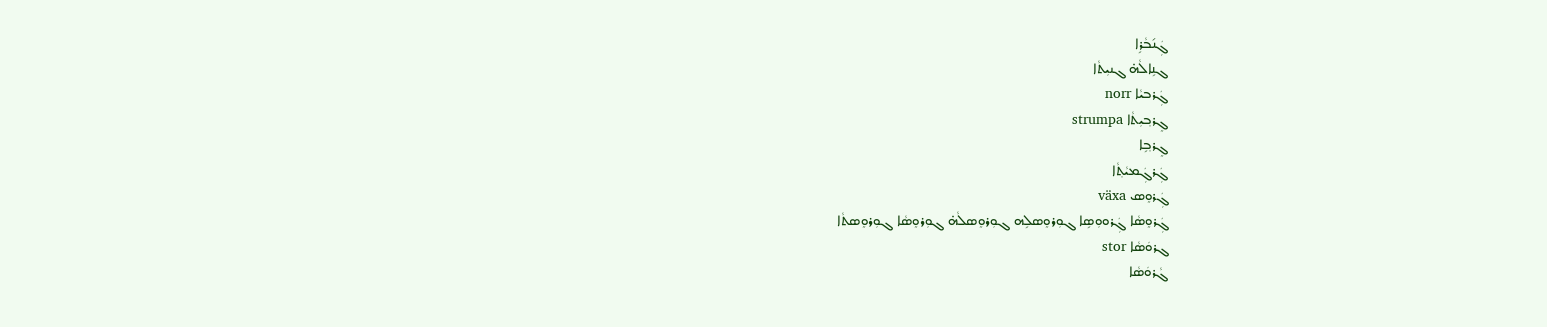ܓܲܢ݇ܒܵܪܹܐ
ܓܢܹܐܠܵܗ̇ ܓܢܝܼܬܵܐ
ܓܲܪܒܝܵܐ norr
ܓܸܪܒ݂ܝܼܬܵܐ strumpa
ܓܸܪܒ݂ܹܐ
ܓܲܪܓܲܡܝܵܬ݂ܵܐ
ܓܲܪܘܸܣ växa
ܓܲܪܘܸܣܵܐ ܓܲܪܘܘܼܣܹܐ ܓܘܼܪܘܸܣܠܹܗ ܓܘܼܪܘܸܣܠܵܗ̇ ܓܘܼܪܘܸܣܵܐ ܓܘܼܪܘܸܣܬܵܐ
ܓܪܘܿܣܵܐ stor
ܓܵܪܘܿܣܵܐ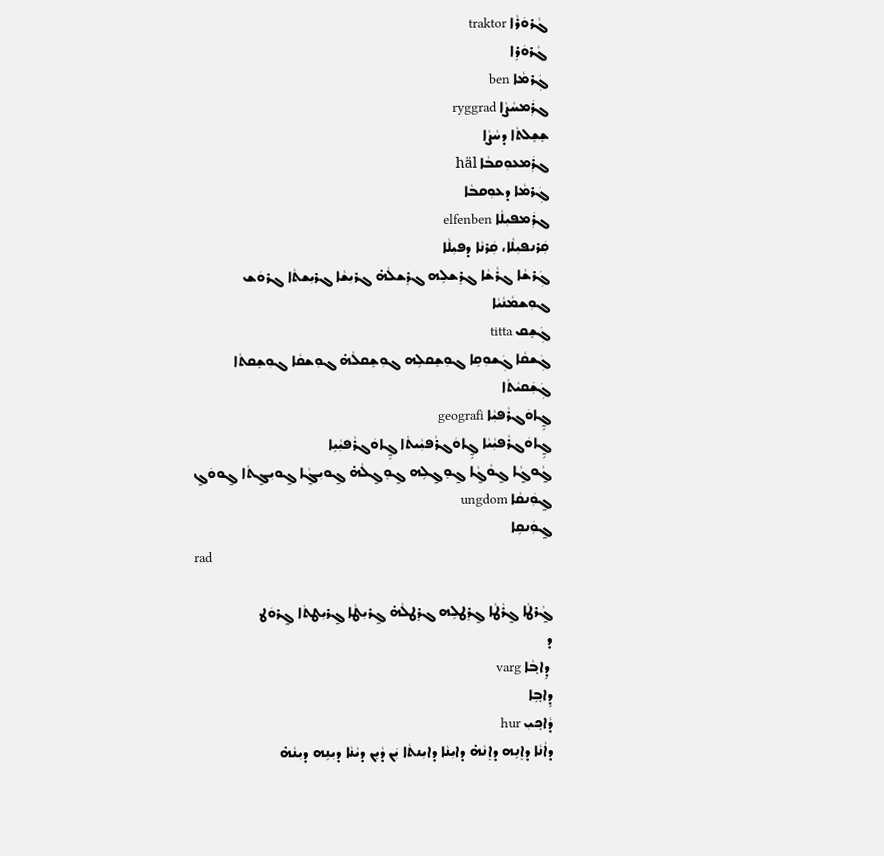ܓܵܪܘܿܪܵܐ traktor
ܓܵܪܘܿܪܹܐ
ܓܲܪܡܵܐ ben
ܓܪܲܡܚܵܨܵܐ ryggrad
ܫܸܫܸܠܬܵܐ ܕܚܵܨܵܐ
ܓܪܲܡܥܘܼܩܒܵܐ häl
ܓܲܪܡܵܐ ܕܥܘܼܩܒܵܐ
ܓܪܲܡܦܝܼܠܵܐ elfenben
ܩܲܪܢܦܝܼܠܵܐ، ܩܲܪܢܵܐ ܕܦܝܼܠܵܐ
ܓܲܪܫܵܐ ܓܪܵܫܵܐ ܓܪܸܫܠܹܗ ܓܪܸܫܠܵܗ̇ ܓܪܝܼܫܵܐ ܓܪܝܼܫܬܵܐ ܓܪܘܿܫ
ܓܘܼܫܡܵܢܵܝܵܐ
ܓܲܫܸܩ titta
ܓܲܫܩܵܐ ܓܲܫܘܼܩܹܐ ܓܘܼܫܸܩܠܹܗ ܓܘܼܫܸܩܠܵܗ̇ ܓܘܼܫܩܵܐ ܓܘܼܫܸܩܬܵܐ
ܓܲܫܲܩܝܵܬܵܐ
ܓ̰ܹܐܘܿܓܪܵܦܝܼܵܐ geografi
ܓ̰ܹܐܘܿܓܪܵܦܝܼܵܝܵܐ ܓ̰ܹܐܘܿܓܪܵܦܝܼܵܝܬܵܐ ܓ̰ܹܐܘܿܓܪܵܦܝܼܵܝܹܐ
ܓ̰ܵܘܓ̰ܵܐ ܓ̰ܘܵܓ̰ܵܐ ܓ̰ܘܸܓ̰ܠܹܗ ܓ̰ܘܸܓ̰ܠܵܗ̇ ܓ̰ܘܝܼܓ̰ܵܐ ܓ̰ܘܝܼܓ̰ܬܵܐ ܓ̰ܘܘܿܓ̰
ܓ̰ܘܲܢܩܵܐ ungdom
ܓ̰ܘܲܢܩܹܐ
rad

ܓ̰ܵܪܛܵܐ ܓ̰ܪܵܛܵܐ ܓ̰ܪܸܛܠܹܗ ܓܪܸܛܠܵܗ̇ ܓ̰ܪܝܼܛܵܐ ܓ̰ܪܝܼܛܬܵܐ ܓ̰ܪܘܿܛ
ܕ
 ܕܹܐܒ݂ܵܐ varg
ܕܹܐܒ݂ܹܐ
ܕܵܐܟ݂ܝܼ hur
ܕܐܵܢܵܐ ܕܐܸܢܹܗ ܕܐܸܢܵܗ̇ ܕܐܝܼܢܵܐ ܕܐܝܼܢܬܵܐ ܝܲܢ ܕܵܝܸܢ ܕܝܵܢܵܐ ܕܝܼܢܹܗ ܕܝܼܢܵܗ̇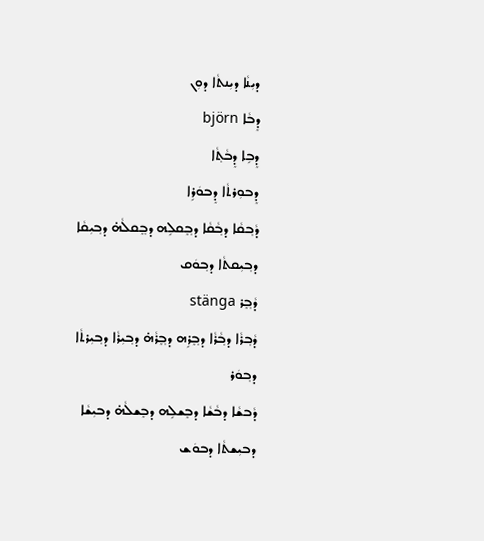ܕܝܼܢܵܐ ܕܝܼܢܬܵܐ ܕܘܼܢ
ܕܸܒܵܐ björn
ܕܸܒܹܐ ܕܸܒܵܬ݂ܵܐ
ܕܸܒܘܼܪܬܵܐ ܕܸܒܘܿܪܹܐ
ܕܵܒ݂ܩܵܐ ܕܒ݂ܵܩܵܐ ܕܒ݂ܸܩܠܹܗ ܕܒ݂ܸܩܠܵܗ̇ ܕܒ݂ܝܼܩܵܐ ܕܒ݂ܝܼܩܬܵܐ ܕܒ݂ܘܿܩ
ܕܵܒ݂ܸܪ stänga
ܕܵܒ݂ܪܵܐ ܕܒ݂ܵܪܵܐ ܕܒ݂ܸܪܹܗ ܕܒ݂ܸܪܵܗ̇ ܕܒ݂ܝܼܪܵܐ ܕܒ݂ܝܼܪܬܵܐ ܕܒ݂ܘܿܪ
ܕܵܒܫܵܐ ܕܒܵܫܵܐ ܕܒܸܫܠܹܗ ܕܒܸܫܠܵܗ̇ ܕܒܝܼܫܵܐ ܕܒܝܼܫܬܵܐ ܕܒܘܿܫ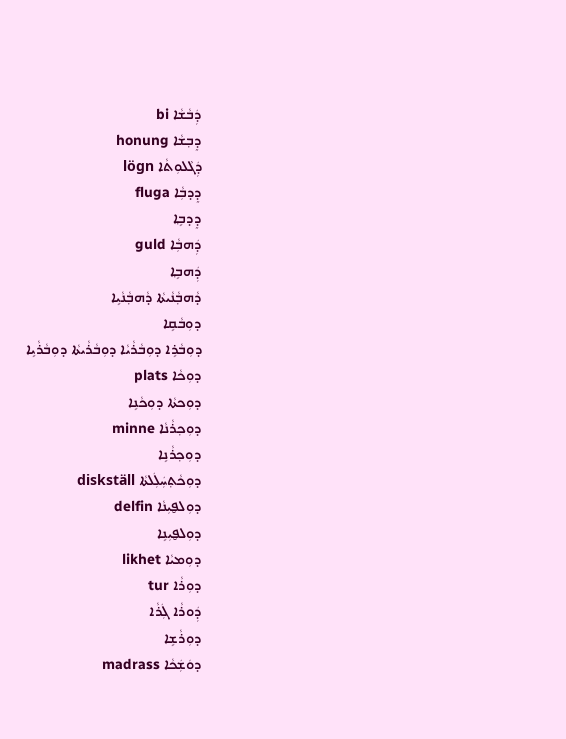ܕܲܒܵܫܵܐ bi
ܕܸܒ݂ܫܵܐ honung
ܕܲܓܵܠܘܼܬܵܐ lögn
ܕܸܕܒܼܵܐ fluga
ܕܸܕܒ݂ܹܐ
ܕܲܗܒܼܵܐ guld
ܕܲܗܒ݂ܹܐ
ܕܵܗܒ݂ܵܢܵܝܬܵܐ ܕܵܗܒ݂ܵܢܵܝܹܐ
ܕܘܼܒܵܩܹܐ
ܕܘܼܒܵܪܹܐ ܕܘܼܒܵܪܵܝܵܐ ܕܘܼܒܵܪܵܝܬܵܐ ܕܘܼܒܵܪܵܝܹܐ
ܕܘܼܟܵܐ plats
ܕܘܼܟܬܵܐ ܕܘܼܟܵܢܹܐ
ܕܘܼܟ݂ܪܵܢܵܐ minne
ܕܘܼܟ݂ܪܵܢܹܐ
ܕܘܼܟܵܬ݂ܚܲܠܲܠܬܵܐ diskställ
ܕܘܼܠܦ̮ܝܼܢܵܐ delfin
ܕܘܼܠܦ̮ܝܼܢܹܐ
ܕܘܼܡܝܵܐ likhet
ܕܘܼܪܵܐ tur
ܕܲܘܪܵܐ ܓܲܪܵܐ
ܕܘܼܪܵܫܹܐ
ܕܘܿܫܲܟܵܐ madrass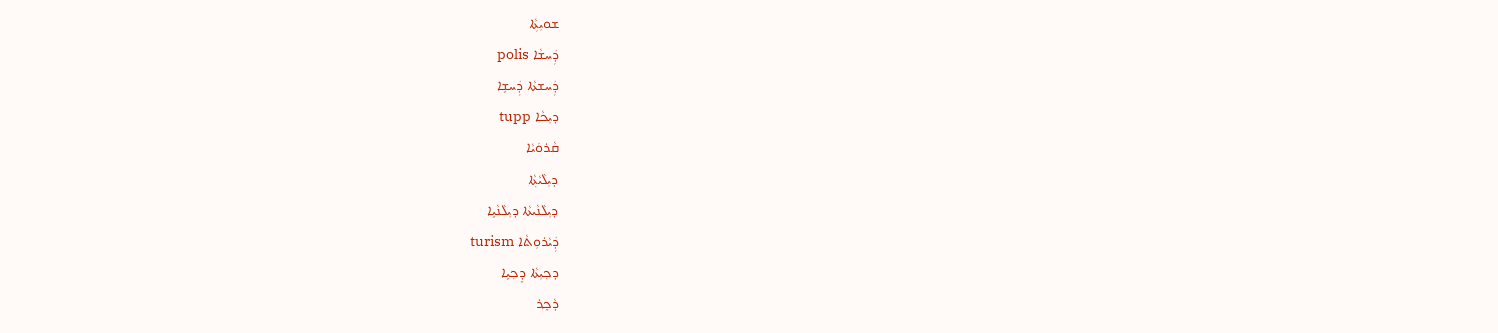ܫܘܝܼܬܼܵܐ
ܕܲܚܫܵܐ polis
ܕܲܚܫܬܵܐ ܕܲܚܫܹܐ
ܕܝܼܟܵܐ tupp
ܩܵܪܘܿܝܵܐ
ܕܝܼܠܵܝܵܬ݂ܵܐ
ܕܝܼܠܵܢܵܝܬܵܐ ܕܝܼܠܵܢܵܝܹܐ
ܕܲܝܵܪܘܼܬܵܐ turism
ܕܟ݂ܝܼܬܵܐ ܕܸܟ݂ܝܹܐ
ܕܵܟ݂ܸܪ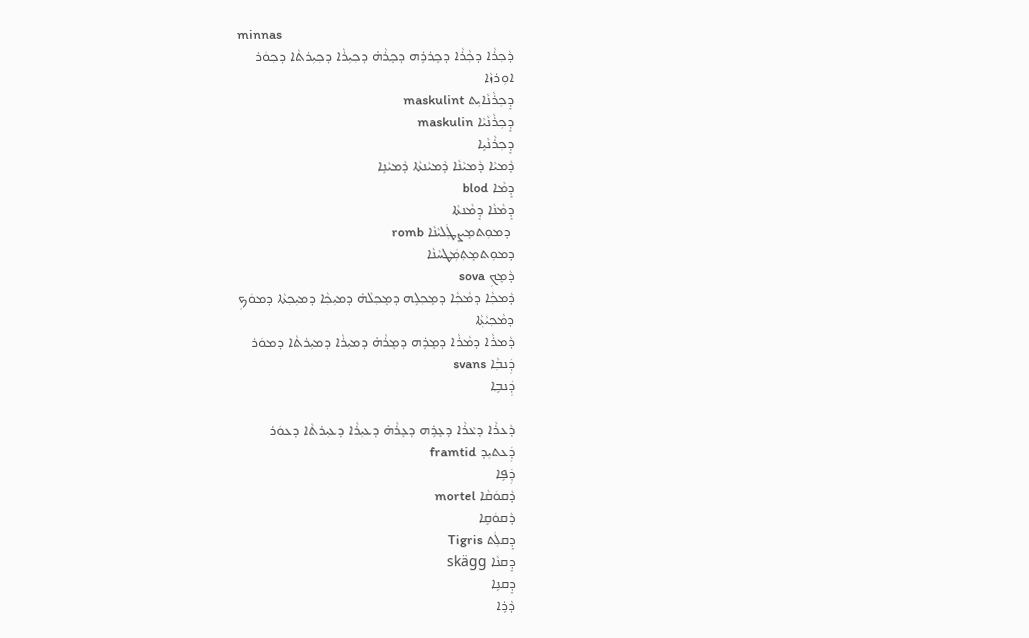minnas
ܕܵܟ݂ܪܵܐ ܕܟ݂ܵܪܵܐ ܕܟ݂ܸܪܪܹܗ ܕܟ݂ܸܪܵܗ̇ ܕܟ݂ܝܼܪܵܐ ܕܟ݂ܝܼܪܬܵܐ ܕܟ݂ܘܿܪ
ܐܘܼܪܙܵܐ
ܕܸܟܼܪܵܢܵܐܝܼܬ maskulint
ܕܸܟܼܪܵܢܵܝܵܐ maskulin
ܕܸܟ݂ܪܵܢܵܝܹܐ
ܕܵܡܝܵܐ ܕܵܡܝܵܢܵܐ ܕܵܡܝܵܢܬܵܐ ܕܵܡܝܵܢܹܐ
ܕܸܡܵܐ blod
ܕܸܡܵܢܵܐ ܕܸܡܵܢܬܵܐ
 ܕܡܘܼܬܡܸܨܛܲܠܝܵܢܵܐ romb
ܕܡܘܼܬܡܸܬ݂ܡܲܛܚܵܢܵܐ
ܕܵܡܸܟܼ sova
ܕܵܡܟ݂ܵܐ ܕܡܵܟ݂ܵܐ ܕܡܸܟ݂ܠܹܗ ܕܡܸܟ݂ܠܵܗ̇ ܕܡܝܼܟ݂ܵܐ ܕܡܝܼܟ݂ܬܵܐ ܕܡܘܿܟܼ
ܕܡܵܟ݂ܝܵܬ݂ܵܐ
ܕܵܡܪܵܐ ܕܡܵܪܵܐ ܕܡܸܪܹܗ ܕܡܸܪܵܗ̇ ܕܡܝܼܪܵܐ ܕܡܝܼܪܬܵܐ ܕܡܘܿܪ
ܕܲܢܒ݂ܵܐ svans
ܕܲܢܒ݂ܹܐ

ܕܵܥܪܵܐ ܕܥܵܪܵܐ ܕܥܸܪܹܗ ܕܥܸܪܵܗ̇ ܕܥܝܼܪܵܐ ܕܥܝܼܪܬܵܐ ܕܥܘܿܪ
ܕܲܥܬܝܼܕ framtid
ܕܲܦܹܐ
ܕܵܩܘܿܩܵܐ mortel
ܕܵܩܘܿܩܹܐ
ܕܸܩܠܲܬ Tigris
ܕܸܩܢܵܐ skägg
ܕܸܩܢܹܐ
ܕܵܪܹܐ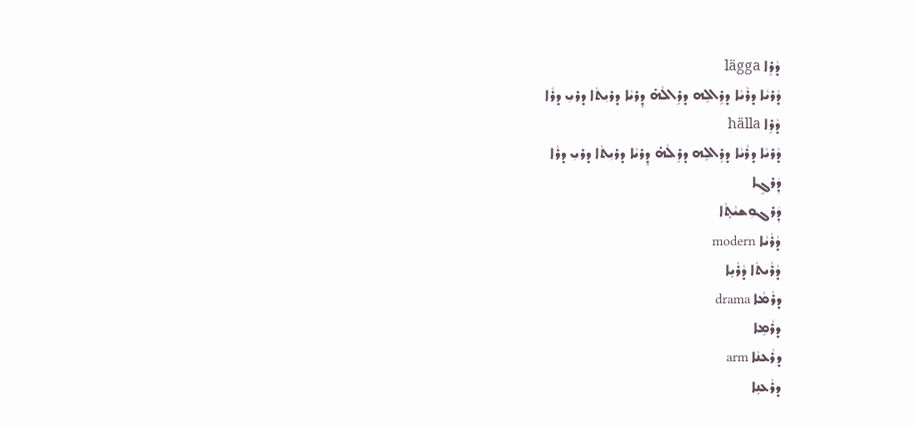ܕܵܪܹܐ lägga
ܕܵܪܝܵܐ ܕܪܵܝܵܐ ܕܪܹܐܠܹܗ ܕܪܹܐܠܵܗ̇ ܕܸܪܝܵܐ ܕܪܝܼܬܵܐ ܕܪܝܼ ܕܪܵܐ
ܕܵܪܹܐ hälla
ܕܵܪܝܵܐ ܕܪܵܝܵܐ ܕܪܹܐܠܹܗ ܕܪܹܠܵܗ̇ ܕܸܪܝܵܐ ܕܪܝܼܬܵܐ ܕܪܝܼ ܕܪܵܐ
ܕܲܪܓܹܐ
ܕܲܪܓܘܼܫܝܵܬ݂ܵܐ
ܕܵܪܵܝܵܐ modern
ܕܵܪܵܝܬܵܐ ܕܵܪܵܝܹܐ
ܕܪܵܡܵܐ drama
ܕܪܵܡܹܐ
ܕܪܵܥܢܵܐ arm
ܕܪܵܥܢܹܐ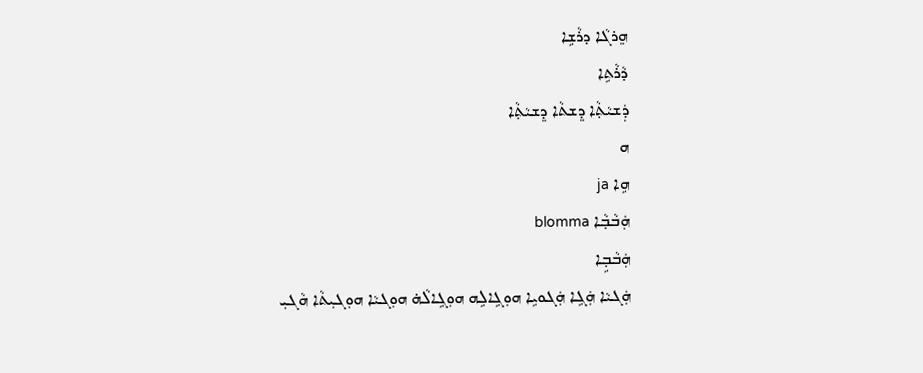ܗܸܪܓܵܐ ܕܪܵܫܹܐ
ܕܵܪܵܬܹܐ
ܕܲܫܝܵܬ݂ܵܐ ܕܸܫܬܵܐ ܕܸܫܝܵܬ݂ܵܐ
ܗ
ܗܹܐ ja
ܗܲܒܵܒ݂ܵܐ blomma
ܗܲܒܵܒ݂ܹܐ
ܗܲܓܝܵܐ ܗܲܓܹܐ ܗܲܓܘܝܹܐ ܗܘܼܓܹܐܠܹܗ ܗܘܼܓܹܐܠܵܗ̇ ܗܘܼܓܝܵܐ ܗܘܼܓܝܼܬܵܐ ܗܵܓܝܼ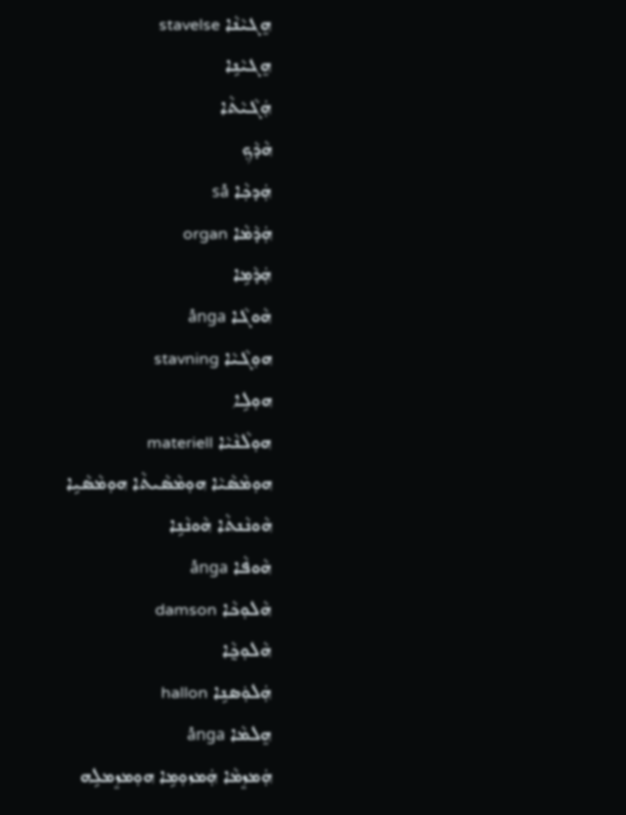ܗܸܓܝܵܢܵܐ stavelse
ܗܸܓܝܵܢܹܐ
ܗܲܓܵܝܵܬܵܐ
ܗܵܕܵܟܼ
ܗܲܕܟ݂ܵܐ så
ܗܲܕܵܡܵܐ organ
ܗܲܕܵܡܹܐ
ܗܵܘܓܵܐ ånga
ܗܘܼܓܵܝܵܐ stavning
ܗܘܼܠܹܐ
ܗܘܼܠܵܢܵܝܵܐ materiell
ܗܘܼܡܵܣܵܝܵܐ ܗܘܼܡܵܣܵܝܬܵܐ ܗܘܼܡܵܣܵܝܹܐ
ܗܵܘܢܵܢܬܵܐ ܗܵܘܢܵܢܹܐ
ܗܵܘܦܵܐ ånga
ܗܵܠܘܼܟܵܐ damson
ܗܵܠܘܼܟ̰ܵܐ
ܗܲܠܘܲܣܢܹܐ hallon
ܗܸܠܡܵܐ ånga
ܗܲܡܙܸܡܵܐ ܗܲܡܙܘܼܡܹܐ ܗܘܼܡܙܸܡܠܹܗ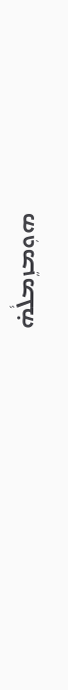ܗܘܼܡܙܸܡܠܵܗ̇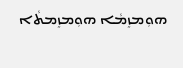ܗܘܼܡܙܸܡܵܐ ܗܘܼܡܙܸܡܬܵܐ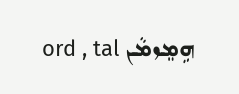ܗܹܡܸܙܡܵܢ ord , tal